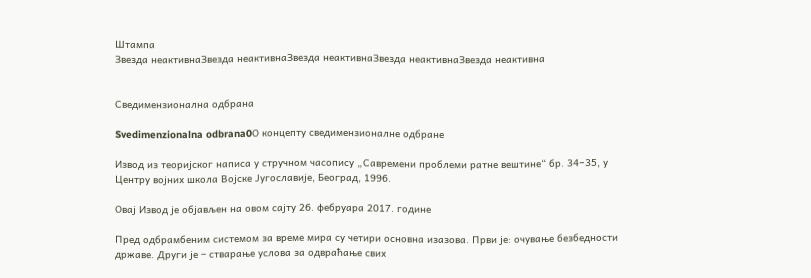Штампа
Звезда неактивнаЗвезда неактивнаЗвезда неактивнаЗвезда неактивнаЗвезда неактивна


Сведимензионална одбрана

Svedimenzionalna odbrana0О концепту сведимензионалне одбране

Извод из теоријског написа у стручном часопису „Савремени проблеми ратне вештине“ бр. 34−35, у Центру војних школа Војске Југославије, Београд, 1996.

Овај Извод је објављен на овом сајту 26. фебруара 2017. године

Пред одбрамбеним системом за време мира су четири основна изазова. Први је: очување безбедности државе. Други је – стварање услова за одвраћање свих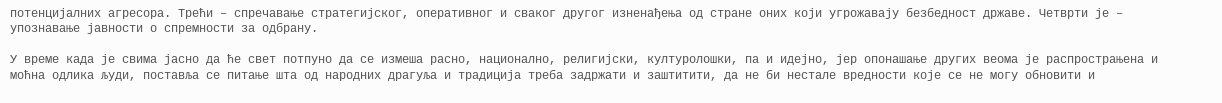потенцијалних агресора. Трећи – спречавање стратегијског, оперативног и сваког другог изненађења од стране оних који угрожавају безбедност државе. Четврти је – упознавање јавности о спремности за одбрану.

У време када је свима јасно да ће свет потпуно да се измеша расно, национално, религијски, културолошки, па и идејно, јер опонашање других веома је распрострањена и моћна одлика људи, поставља се питање шта од народних драгуља и традиција треба задржати и заштитити, да не би нестале вредности које се не могу обновити и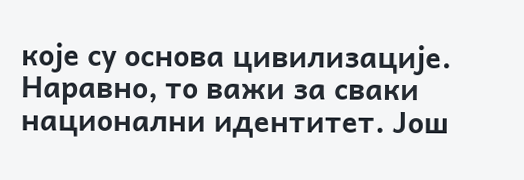које су основа цивилизације. Наравно, то важи за сваки национални идентитет. Још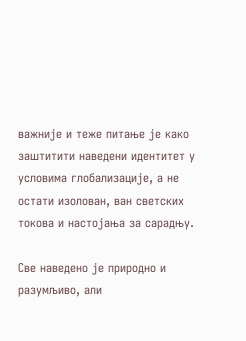важније и теже питање је како заштитити наведени идентитет у условима глобализације, а не остати изолован, ван светских токова и настојања за сарадњу.

Све наведено је природно и разумљиво, али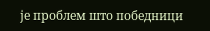је проблем што победници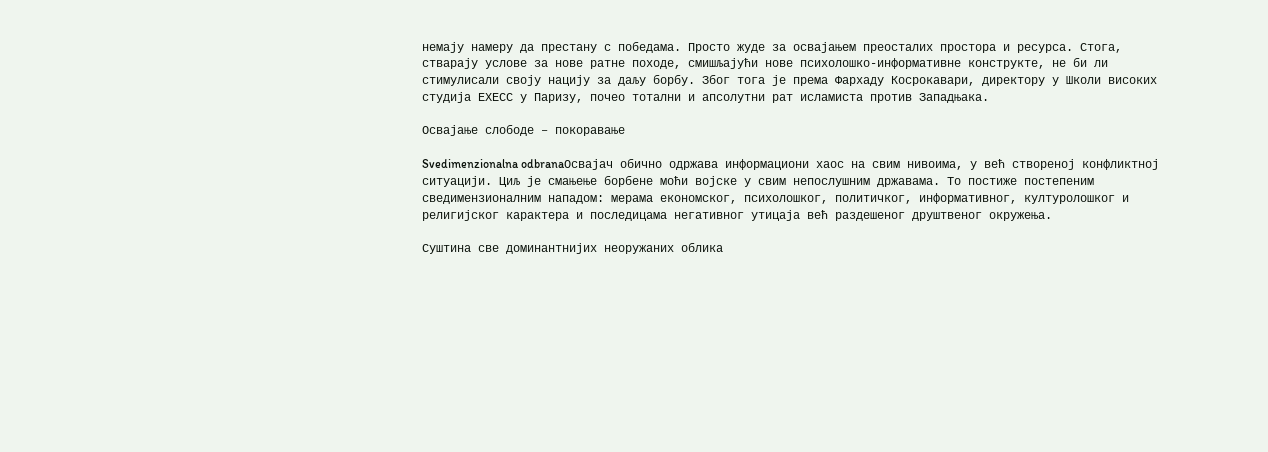немају намеру да престану с победама. Просто жуде за освајањем преосталих простора и ресурса. Стога, стварају услове за нове ратне походе, смишљајући нове психолошко-информативне конструкте, не би ли стимулисали своју нацију за даљу борбу. Због тога је према Фархаду Косрокавари, директору у Школи високих студија ЕХЕСС у Паризу, почео тотални и апсолутни рат исламиста против Западњака.

Освајање слободе – покоравање

Svedimenzionalna odbranaОсвајач обично одржава информациони хаос на свим нивоима, у већ створеној конфликтној ситуацији. Циљ је смањење борбене моћи војске у свим непослушним државама. То постиже постепеним сведимензионалним нападом: мерама економског, психолошког, политичког, информативног, културолошког и религијског карактера и последицама негативног утицаја већ раздешеног друштвеног окружења.

Суштина све доминантнијих неоружаних облика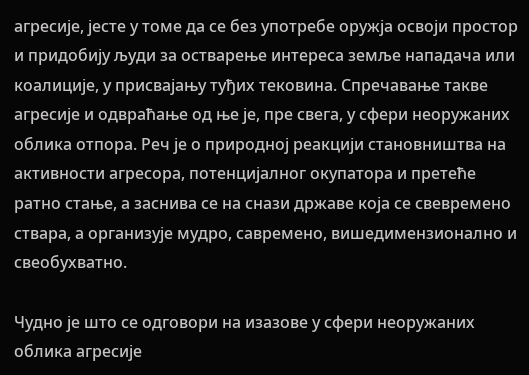агресије, јесте у томе да се без употребе оружја освоји простор и придобију људи за остварење интереса земље нападача или коалиције, у присвајању туђих тековина. Спречавање такве агресије и одвраћање од ње је, пре свега, у сфери неоружаних облика отпора. Реч је о природној реакцији становништва на активности агресора, потенцијалног окупатора и претеће ратно стање, а заснива се на снази државе која се свевремено ствара, а организује мудро, савремено, вишедимензионално и свеобухватно.

Чудно је што се одговори на изазове у сфери неоружаних облика агресије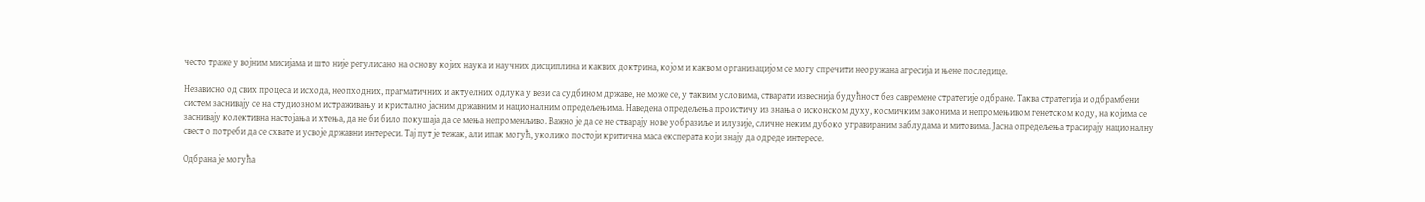често траже у војним мисијама и што није регулисано на основу којих наука и научних дисциплина и каквих доктрина, којом и каквом организацијом се могу спречити неоружана агресија и њене последице.

Независно од свих процеса и исхода, неопходних, прагматичних и актуелних одлука у вези са судбином државе, не може се, у таквим условима, стварати извеснија будућност без савремене стратегије одбране. Таква стратегија и одбрамбени систем заснивају се на студиозном истраживању и кристално јасним државним и националним опредељењима. Наведена опредељења проистичу из знања о исконском духу, космичким законима и непромењивом генетском коду, на којима се заснивају колективна настојања и хтења, да не би било покушаја да се мења непроменљиво. Важно је да се не стварају нове уобразиље и илузије, сличне неким дубоко угравираним заблудама и митовима. Јасна опредељења трасирају националну свест о потреби да се схвате и усвоје државни интереси. Тај пут је тежак, али ипак могућ, уколико постоји критична маса експерата који знају да одреде интересе.

Одбрана је могућа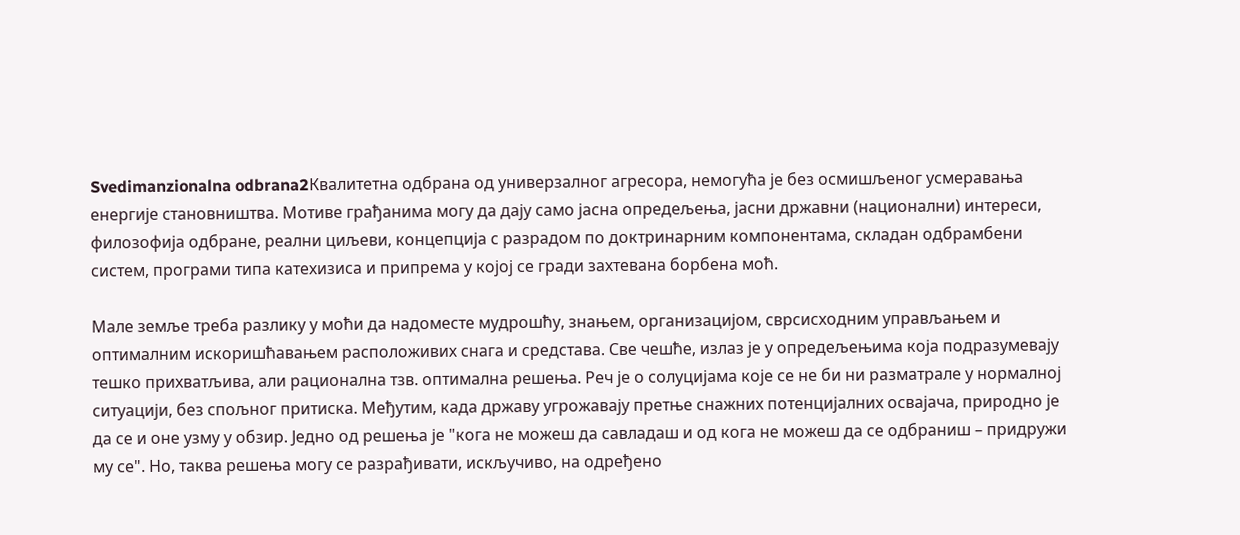Svedimanzionalna odbrana2Квалитетна одбрана од универзалног агресора, немогућа је без осмишљеног усмеравања енергије становништва. Мотиве грађанима могу да дају само јасна опредељења, јасни државни (национални) интереси, филозофија одбране, реални циљеви, концепција с разрадом по доктринарним компонентама, складан одбрамбени систем, програми типа катехизиса и припрема у којој се гради захтевана борбена моћ.

Мале земље треба разлику у моћи да надоместе мудрошћу, знањем, организацијом, сврсисходним управљањем и оптималним искоришћавањем расположивих снага и средстава. Све чешће, излаз је у опредељењима која подразумевају тешко прихватљива, али рационална тзв. оптимална решења. Реч је о солуцијама које се не би ни разматрале у нормалној ситуацији, без спољног притиска. Међутим, када државу угрожавају претње снажних потенцијалних освајача, природно је да се и оне узму у обзир. Једно од решења је "кога не можеш да савладаш и од кога не можеш да се одбраниш – придружи му се". Но, таква решења могу се разрађивати, искључиво, на одређено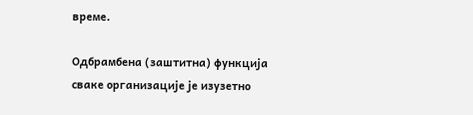време.

Одбрамбена (заштитна) функција сваке организације је изузетно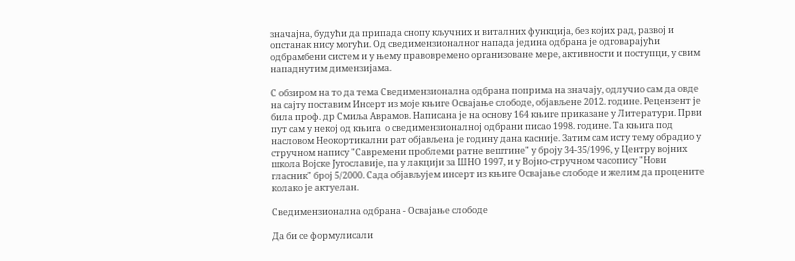значајна, будући да припада снопу кључних и виталних функција, без којих рад, развој и опстанак нису могући. Од сведимензионалног напада једина одбрана је одговарајући одбрамбени систем и у њему правовремено организоване мере, активности и поступци, у свим нападнутим димензијама.

С обзиром на то да тема Сведимензионална одбрана поприма на значају, одлучио сам да овде на сајту поставим Инсерт из моје књиге Освајање слободе, објављене 2012. године. Рецензент је била проф. др Смиља Аврамов. Написана је на основу 164 књиге приказане у Литератури. Први пут сам у некој од књига  о сведимензионалној одбрани писао 1998. године. Та књига под насловом Неокортикални рат објављена је годину дана касније. Затим сам исту тему обрадио у стручном напису "Савремени проблеми ратне вештине" у броју 34-35/1996, у Центру војних школа Војске Југославије, па у лакцији за ШНО 1997, и у Војно-стручном часопису "Нови гласник" број 5/2000. Сада објављујем инсерт из књиге Освајање слободе и желим да процените колако је актуелан.

Сведимензионална одбрана - Освајање слободе

Да би се формулисали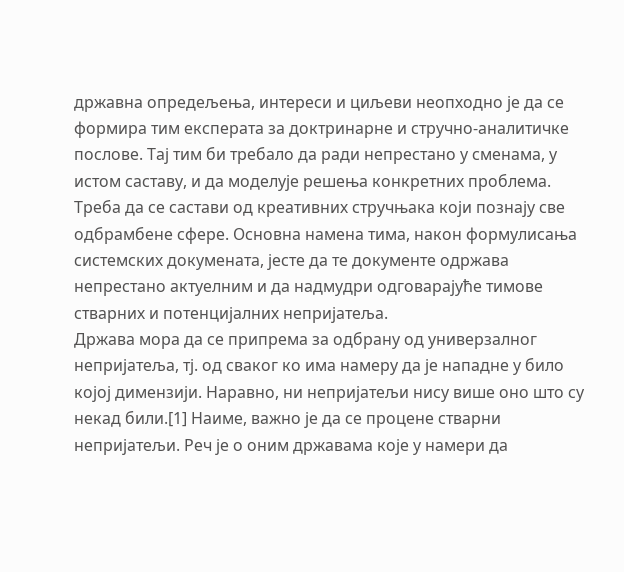државна опредељења, интереси и циљеви неопходно је да се формира тим експерата за доктринарне и стручно-аналитичке послове. Тај тим би требало да ради непрестано у сменама, у истом саставу, и да моделује решења конкретних проблема. Треба да се састави од креативних стручњака који познају све одбрамбене сфере. Основна намена тима, након формулисања системских докумената, јесте да те документе одржава непрестано актуелним и да надмудри одговарајуће тимове стварних и потенцијалних непријатеља.
Држава мора да се припрема за одбрану од универзалног непријатеља, тј. од сваког ко има намеру да је нападне у било којој димензији. Наравно, ни непријатељи нису више оно што су некад били.[1] Наиме, важно је да се процене стварни непријатељи. Реч је о оним државама које у намери да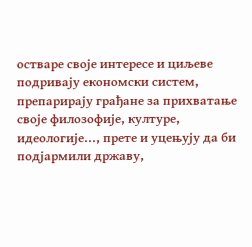остваре своје интересе и циљеве подривају економски систем, препарирају грађане за прихватање своје филозофије, културе, идеологије..., прете и уцењују да би подјармили државу,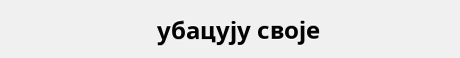убацују своје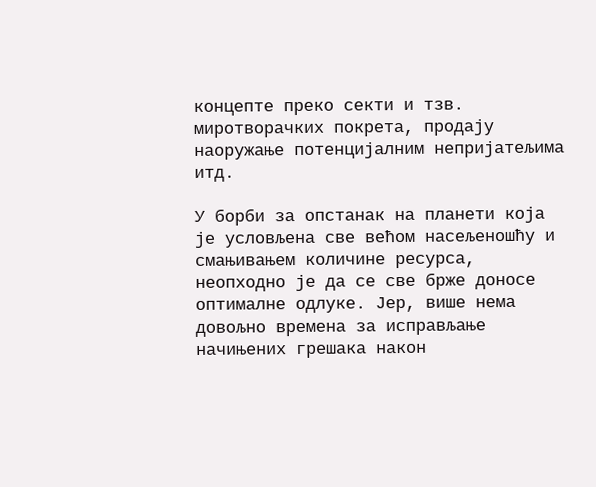концепте преко секти и тзв. миротворачких покрета, продају наоружање потенцијалним непријатељима итд.

У борби за опстанак на планети која је условљена све већом насељеношћу и смањивањем количине ресурса, неопходно је да се све брже доносе оптималне одлуке. Јер, више нема довољно времена за исправљање начињених грешака након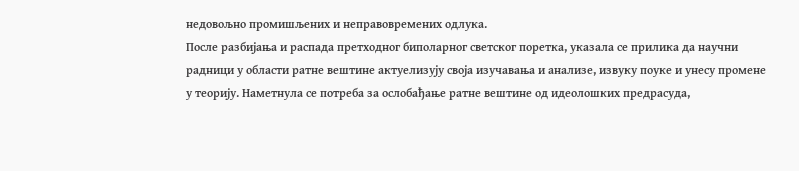недовољно промишљених и неправовремених одлука.
После разбијања и распада претходног биполарног светског поретка, указала се прилика да научни радници у области ратне вештине актуелизују своја изучавања и анализе, извуку поуке и унесу промене у теорију. Наметнула се потреба за ослобађање ратне вештине од идеолошких предрасуда,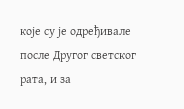које су је одређивале после Другог светског рата, и за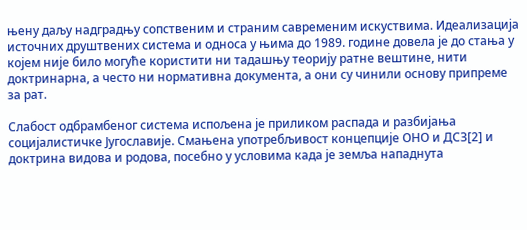њену даљу надградњу сопственим и страним савременим искуствима. Идеализација источних друштвених система и односа у њима до 1989. године довела је до стања у којем није било могуће користити ни тадашњу теорију ратне вештине, нити доктринарна, а често ни нормативна документа, а они су чинили основу припреме за рат.

Слабост одбрамбеног система испољена је приликом распада и разбијања социјалистичке Југославије. Смањена употребљивост концепције ОНО и ДСЗ[2] и доктрина видова и родова, посебно у условима када је земља нападнута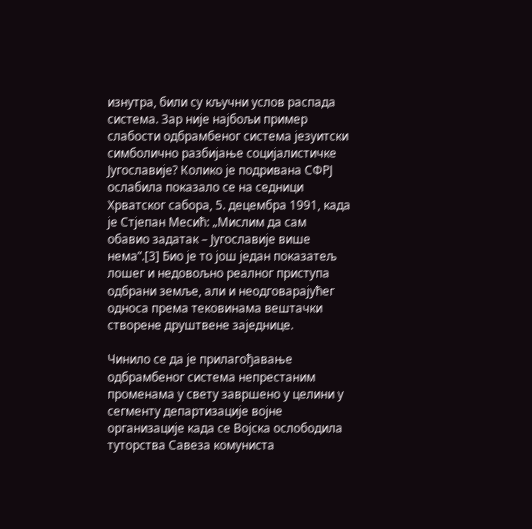изнутра, били су кључни услов распада система. Зар није најбољи пример слабости одбрамбеног система језуитски симболично разбијање социјалистичке Југославије? Колико је подривана СФРЈ ослабила показало се на седници Хрватског сабора, 5. децембра 1991, када је Стјепан Месић: „Мислим да сам обавио задатак – Југославије више нема”.[3] Био је то још један показатељ лошег и недовољно реалног приступа одбрани земље, али и неодговарајућег односа према тековинама вештачки створене друштвене заједнице.

Чинило се да је прилагођавање одбрамбеног система непрестаним променама у свету завршено у целини у сегменту департизације војне организације када се Војска ослободила туторства Савеза комуниста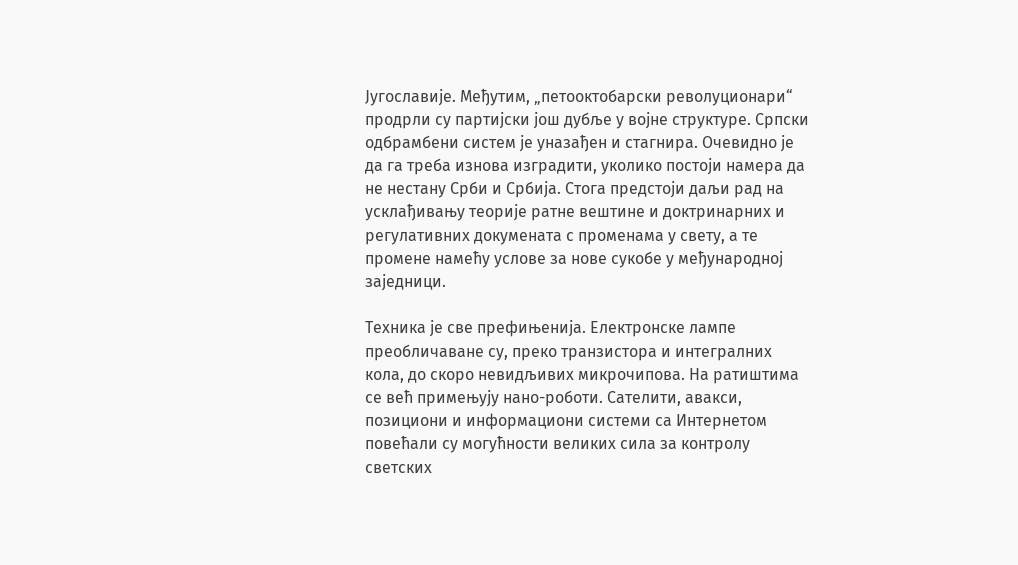Југославије. Међутим, „петооктобарски револуционари“ продрли су партијски још дубље у војне структуре. Српски одбрамбени систем је уназађен и стагнира. Очевидно је да га треба изнова изградити, уколико постоји намера да не нестану Срби и Србија. Стога предстоји даљи рад на усклађивању теорије ратне вештине и доктринарних и регулативних докумената с променама у свету, а те промене намећу услове за нове сукобе у међународној заједници.

Техника је све префињенија. Електронске лампе преобличаване су, преко транзистора и интегралних кола, до скоро невидљивих микрочипова. На ратиштима се већ примењују нано-роботи. Сателити, авакси, позициони и информациони системи са Интернетом повећали су могућности великих сила за контролу светских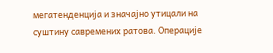мегатенденција и значајно утицали на суштину савремених ратова. Операције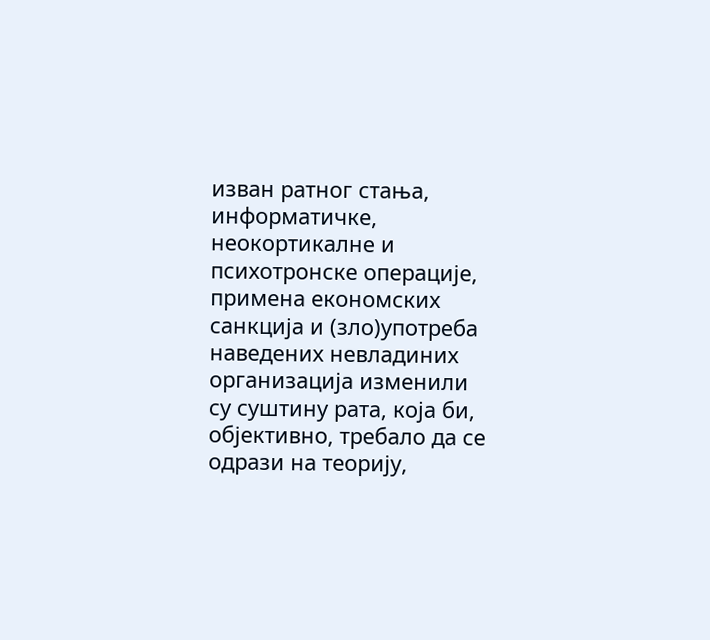изван ратног стања, информатичке, неокортикалне и психотронске операције, примена економских санкција и (зло)употреба наведених невладиних организација изменили су суштину рата, која би, објективно, требало да се одрази на теорију,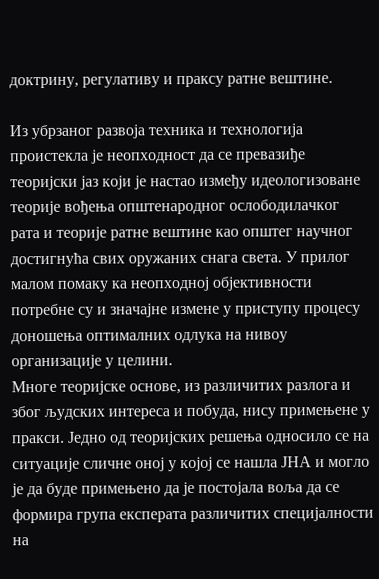доктрину, регулативу и праксу ратне вештине.

Из убрзаног развоја техника и технологија проистекла је неопходност да се превазиђе теоријски јаз који је настао између идеологизоване теорије вођења општенародног ослободилачког рата и теорије ратне вештине као општег научног достигнућа свих оружаних снага света. У прилог малом помаку ка неопходној објективности потребне су и значајне измене у приступу процесу доношења оптималних одлука на нивоу организације у целини.
Многе теоријске основе, из различитих разлога и због људских интереса и побуда, нису примењене у пракси. Једно од теоријских решења односило се на ситуације сличне оној у којој се нашла ЈНА и могло је да буде примењено да је постојала воља да се формира група експерата различитих специјалности на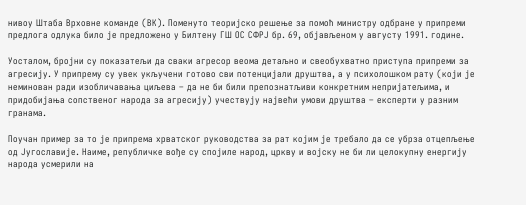нивоу Штаба Врховне команде (ВК). Поменуто теоријско решење за помоћ министру одбране у припреми предлога одлука било је предложено у Билтену ГШ ОС СФРЈ бр. 69, објављеном у августу 1991. године.

Уосталом, бројни су показатељи да сваки агресор веома детаљно и свеобухватно приступа припреми за агресију. У припрему су увек укључени готово сви потенцијали друштва, а у психолошком рату (који је неминован ради изобличавања циљева – да не би били препознатљиви конкретним непријатељима, и придобијања сопственог народа за агресију) учествују највећи умови друштва – експерти у разним гранама.

Поучан пример за то је припрема хрватског руководства за рат којим је требало да се убрза отцепљење од Југославије. Наиме, републичке вође су спојиле народ, цркву и војску не би ли целокупну енергију народа усмерили на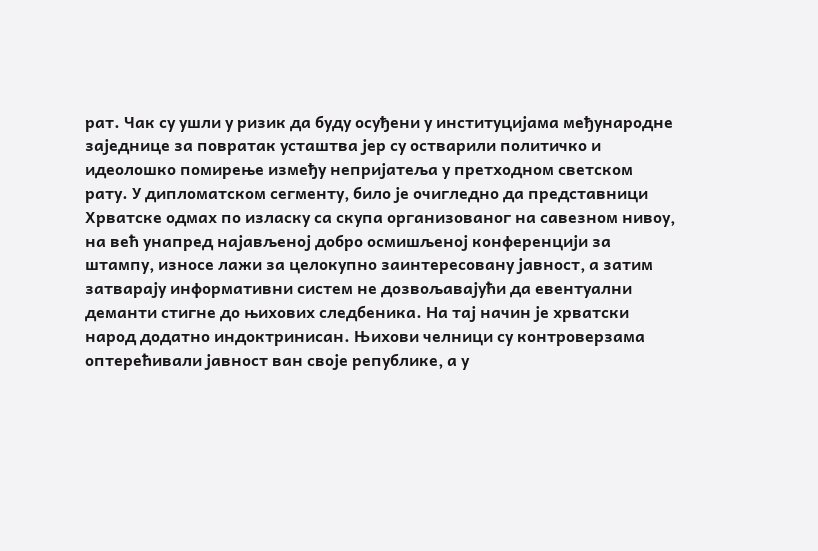рат. Чак су ушли у ризик да буду осуђени у институцијама међународне заједнице за повратак усташтва јер су остварили политичко и идеолошко помирење између непријатеља у претходном светском рату. У дипломатском сегменту, било је очигледно да представници Хрватске одмах по изласку са скупа организованог на савезном нивоу, на већ унапред најављеној добро осмишљеној конференцији за штампу, износе лажи за целокупно заинтересовану јавност, а затим затварају информативни систем не дозвољавајући да евентуални деманти стигне до њихових следбеника. На тај начин је хрватски народ додатно индоктринисан. Њихови челници су контроверзама оптерећивали јавност ван своје републике, а у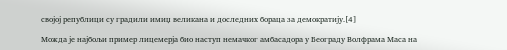својој републици су градили имиџ великана и доследних бораца за демократију.[4]

Можда је најбољи пример лицемерја био наступ немачког амбасадора у Београду Волфрама Маса на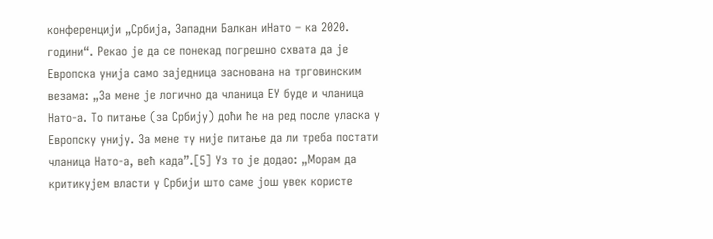конференцији „Србија, Западни Балкан иНато – ка 2020. години“. Рекао је да се понекад погрешно схвата да је Европска унија само заједница заснована на трговинским везама: „За мене је логично да чланица ЕУ буде и чланица Нато-а. То питање (за Србију) доћи ће на ред после уласка у Европску унију. За мене ту није питање да ли треба постати чланица Нато-а, већ када”.[5] Уз то је додао: „Морам да критикујем власти у Србији што саме још увек користе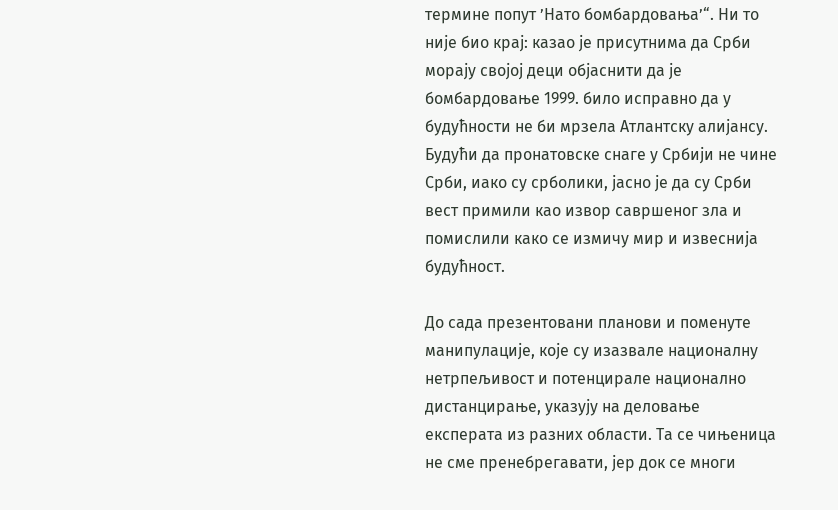термине попут ’Нато бомбардовања’“. Ни то није био крај: казао је присутнима да Срби морају својој деци објаснити да је бомбардовање 1999. било исправно да у будућности не би мрзела Атлантску алијансу. Будући да пронатовске снаге у Србији не чине Срби, иако су срболики, јасно је да су Срби вест примили као извор савршеног зла и помислили како се измичу мир и извеснија будућност.

До сада презентовани планови и поменуте манипулације, које су изазвале националну нетрпељивост и потенцирале национално дистанцирање, указују на деловање експерата из разних области. Та се чињеница не сме пренебрегавати, јер док се многи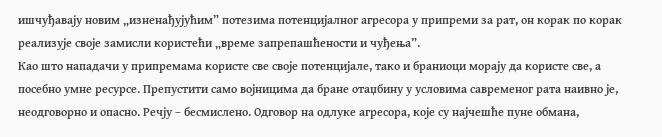ишчуђавају новим „изненађујућим” потезима потенцијалног агресора у припреми за рат, он корак по корак реализује своје замисли користећи „време запрепашћености и чуђења”.
Као што нападачи у припремама користе све своје потенцијале, тако и браниоци морају да користе све, а посебно умне ресурсе. Препустити само војницима да бране отаџбину у условима савременог рата наивно је, неодговорно и опасно. Речју – бесмислено. Одговор на одлуке агресора, које су најчешће пуне обмана,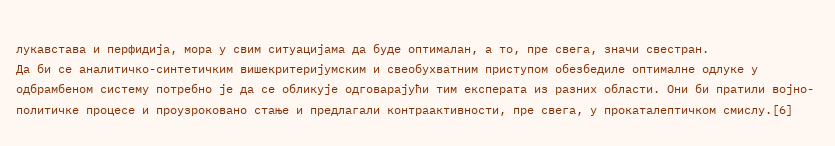лукавстава и перфидија, мора у свим ситуацијама да буде оптималан, а то, пре свега, значи свестран.
Да би се аналитичко-синтетичким вишекритеријумским и свеобухватним приступом обезбедиле оптималне одлуке у одбрамбеном систему потребно је да се обликује одговарајући тим експерата из разних области. Они би пратили војно-политичке процесе и проузроковано стање и предлагали контраактивности, пре свега, у прокаталептичком смислу.[6]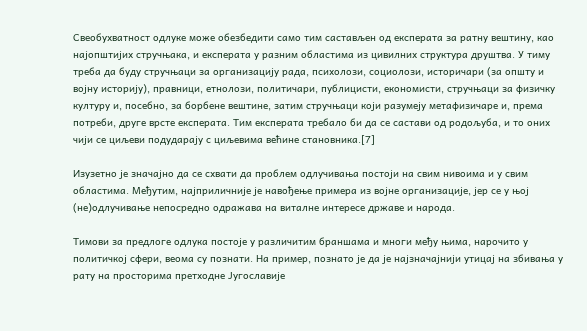Свеобухватност одлуке може обезбедити само тим састављен од експерата за ратну вештину, као најопштијих стручњака, и експерата у разним областима из цивилних структура друштва. У тиму треба да буду стручњаци за организацију рада, психолози, социолози, историчари (за општу и војну историју), правници, етнолози, политичари, публицисти, економисти, стручњаци за физичку културу и, посебно, за борбене вештине, затим стручњаци који разумеју метафизичаре и, према потреби, друге врсте експерата. Тим експерата требало би да се састави од родољуба, и то оних чији се циљеви подударају с циљевима већине становника.[7]

Изузетно је значајно да се схвати да проблем одлучивања постоји на свим нивоима и у свим областима. Међутим, најприличније је навођење примера из војне организације, јер се у њој (не)одлучивање непосредно одражава на виталне интересе државе и народа.

Тимови за предлоге одлука постоје у различитим браншама и многи међу њима, нарочито у политичкој сфери, веома су познати. На пример, познато је да је најзначајнији утицај на збивања у рату на просторима претходне Југославије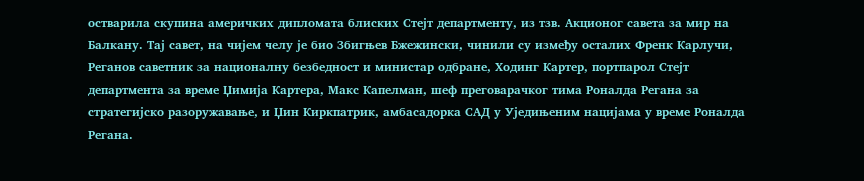остварила скупина америчких дипломата блиских Стејт департменту, из тзв. Акционог савета за мир на Балкану. Тај савет, на чијем челу је био Збигњев Бжежински, чинили су између осталих Френк Карлучи, Реганов саветник за националну безбедност и министар одбране, Ходинг Картер, портпарол Стејт департмента за време Џимија Картера, Макс Капелман, шеф преговарачког тима Роналда Регана за стратегијско разоружавање, и Џин Киркпатрик, амбасадорка САД у Уједињеним нацијама у време Роналда Регана.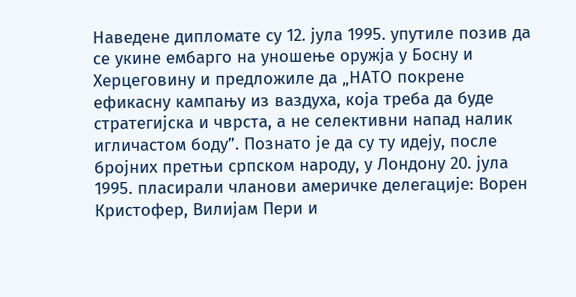Наведене дипломате су 12. јула 1995. упутиле позив да се укине ембарго на уношење оружја у Босну и Херцеговину и предложиле да „НАТО покрене ефикасну кампању из ваздуха, која треба да буде стратегијска и чврста, а не селективни напад налик игличастом боду”. Познато је да су ту идеју, после бројних претњи српском народу, у Лондону 20. јула 1995. пласирали чланови америчке делегације: Ворен Кристофер, Вилијам Пери и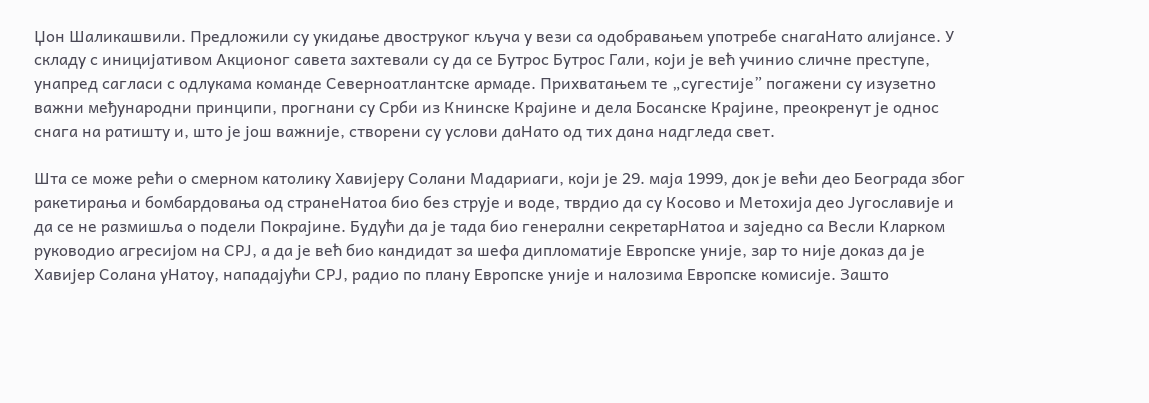Џон Шаликашвили. Предложили су укидање двоструког кључа у вези са одобравањем употребе снагаНато алијансе. У складу с иницијативом Акционог савета захтевали су да се Бутрос Бутрос Гали, који је већ учинио сличне преступе, унапред сагласи с одлукама команде Северноатлантске армаде. Прихватањем те „сугестије” погажени су изузетно важни међународни принципи, прогнани су Срби из Книнске Крајине и дела Босанске Крајине, преокренут је однос снага на ратишту и, што је још важније, створени су услови даНато од тих дана надгледа свет.

Шта се може рећи о смерном католику Хавијеру Солани Мадариаги, који је 29. маја 1999, док је већи део Београда због ракетирања и бомбардовања од странеНатоа био без струје и воде, тврдио да су Косово и Метохија део Југославије и да се не размишља о подели Покрајине. Будући да је тада био генерални секретарНатоа и заједно са Весли Кларком руководио агресијом на СРЈ, а да је већ био кандидат за шефа дипломатије Европске уније, зар то није доказ да је Хавијер Солана уНатоу, нападајући СРЈ, радио по плану Европске уније и налозима Европске комисије. Зашто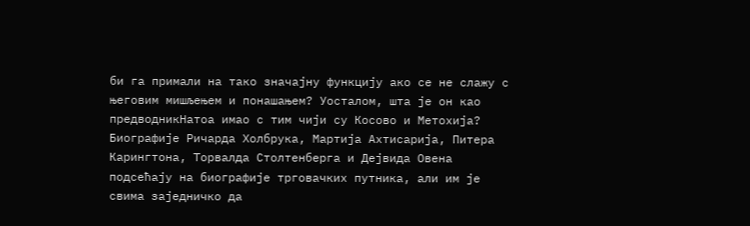би га примали на тако значајну функцију ако се не слажу с његовим мишљењем и понашањем? Уосталом, шта је он као предводникНатоа имао с тим чији су Косово и Метохија? Биографије Ричарда Холбрука, Мартија Ахтисарија, Питера Карингтона, Торвалда Столтенберга и Дејвида Овена подсећају на биографије трговачких путника, али им је свима заједничко да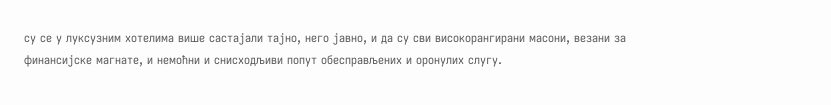су се у луксузним хотелима више састајали тајно, него јавно, и да су сви високорангирани масони, везани за финансијске магнате, и немоћни и снисходљиви попут обесправљених и оронулих слугу.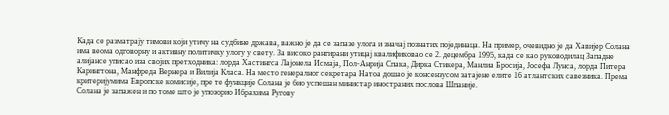Када се разматрају тимови који утичу на судбине држава, важно је да се запазе улога и значај познатих појединаца. На пример, очевидно је да Хавијер Солана има веома одговорну и активну политичку улогу у свету. За високо рангирани утицај квалификовао се 2. децембра 1995, када се као руководилац Западне алијансе уписао иза својих претходника: лорда Хастингса Лајонела Исмаја, Пол-Анрија Спака, Дирка Стикера, Манлиа Бросија, Јосефа Лунса, лорда Питера Карингтона, Манфреда Вернера и Вилија Класа. На место генералног секретара Натоа дошао је консензусом затајене елите 16 атлантских савезника. Према критеријумима Европске комисије, пре те функције Солана је био успешан министар иностраних послова Шпаније.
Солана је запажен и по томе што је упозорио Ибрахима Ругову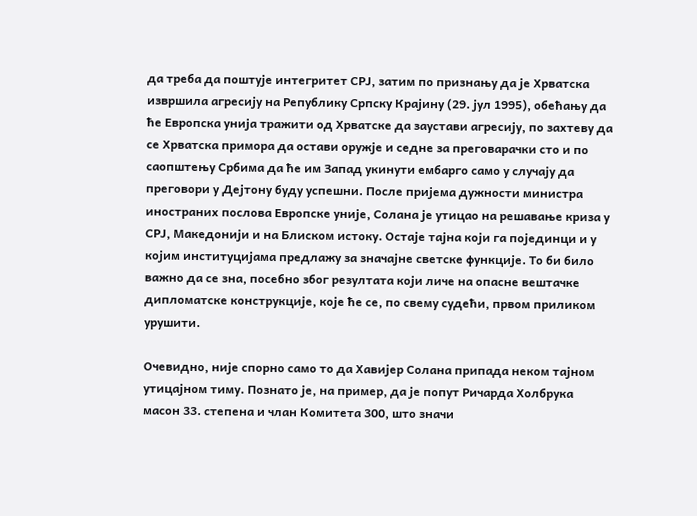да треба да поштује интегритет СРЈ, затим по признању да је Хрватска извршила агресију на Републику Српску Крајину (29. јул 1995), обећању да ће Европска унија тражити од Хрватске да заустави агресију, по захтеву да се Хрватска примора да остави оружје и седне за преговарачки сто и по саопштењу Србима да ће им Запад укинути ембарго само у случају да преговори у Дејтону буду успешни. После пријема дужности министра иностраних послова Европске уније, Солана је утицао на решавање криза у СРЈ, Македонији и на Блиском истоку. Остаје тајна који га појединци и у којим институцијама предлажу за значајне светске функције. То би било важно да се зна, посебно због резултата који личе на опасне вештачке дипломатске конструкције, које ће се, по свему судећи, првом приликом урушити.

Очевидно, није спорно само то да Хавијер Солана припада неком тајном утицајном тиму. Познато је, на пример, да је попут Ричарда Холбрука масон 33. степена и члан Комитета 300, што значи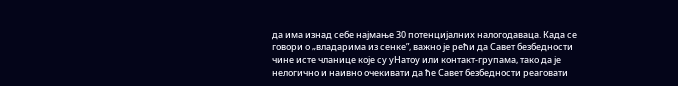да има изнад себе најмање 30 потенцијалних налогодаваца. Када се говори о „владарима из сенке”, важно је рећи да Савет безбедности чине исте чланице које су уНатоу или контакт-групама, тако да је нелогично и наивно очекивати да ће Савет безбедности реаговати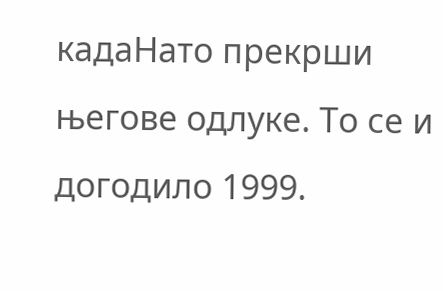кадаНато прекрши његове одлуке. То се и догодило 1999.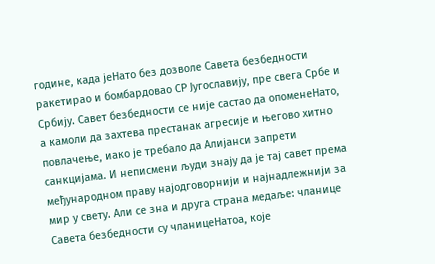године, када јеНато без дозволе Савета безбедности ракетирао и бомбардовао СР Југославију, пре свега Србе и Србију. Савет безбедности се није састао да опоменеНато, а камоли да захтева престанак агресије и његово хитно повлачење, иако је требало да Алијанси запрети санкцијама. И неписмени људи знају да је тај савет према међународном праву најодговорнији и најнадлежнији за мир у свету. Али се зна и друга страна медаље: чланице Савета безбедности су чланицеНатоа, које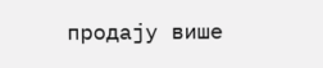продају више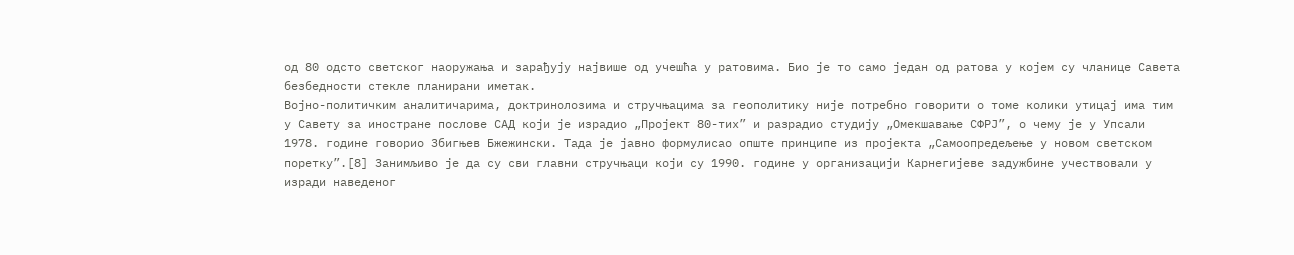од 80 одсто светског наоружања и зарађују највише од учешћа у ратовима. Био је то само један од ратова у којем су чланице Савета безбедности стекле планирани иметак.
Војно-политичким аналитичарима, доктринолозима и стручњацима за геополитику није потребно говорити о томе колики утицај има тим у Савету за иностране послове САД који је израдио „Пројект 80-тих” и разрадио студију „Омекшавање СФРЈ”, о чему је у Упсали 1978. године говорио Збигњев Бжежински. Тада је јавно формулисао опште принципе из пројекта „Самоопредељење у новом светском поретку”.[8] Занимљиво је да су сви главни стручњаци који су 1990. године у организацији Карнегијеве задужбине учествовали у изради наведеног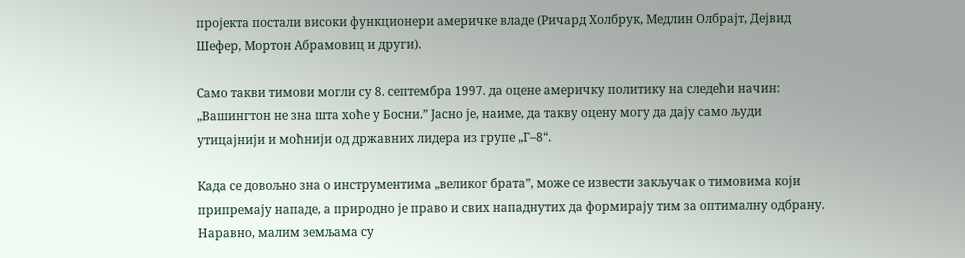пројекта постали високи функционери америчке владе (Ричард Холбрук, Медлин Олбрајт, Дејвид Шефер, Мортон Абрамовиц и други).

Само такви тимови могли су 8. септембра 1997. да оцене америчку политику на следећи начин: „Вашингтон не зна шта хоће у Босни.” Јасно је, наиме, да такву оцену могу да дају само људи утицајнији и моћнији од државних лидера из групе „Г–8“.

Када се довољно зна о инструментима „великог брата”, може се извести закључак о тимовима који припремају нападе, а природно је право и свих нападнутих да формирају тим за оптималну одбрану. Наравно, малим земљама су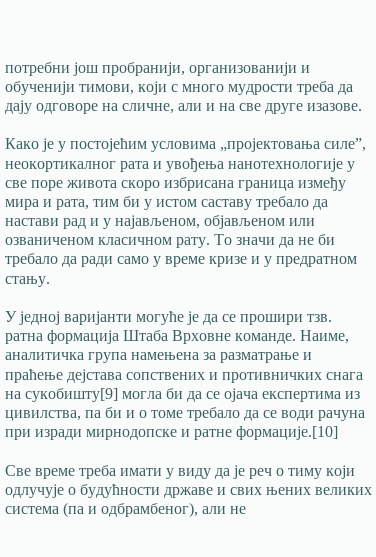потребни још пробранији, организованији и обученији тимови, који с много мудрости треба да дају одговоре на сличне, али и на све друге изазове.

Како је у постојећим условима „пројектовања силе”, неокортикалног рата и увођења нанотехнологије у све поре живота скоро избрисана граница између мира и рата, тим би у истом саставу требало да настави рад и у најављеном, објављеном или озваниченом класичном рату. То значи да не би требало да ради само у време кризе и у предратном стању.

У једној варијанти могуће је да се прошири тзв. ратна формација Штаба Врховне команде. Наиме, аналитичка група намењена за разматрање и праћење дејстава сопствених и противничких снага на сукобишту[9] могла би да се ојача експертима из цивилства, па би и о томе требало да се води рачуна при изради мирнодопске и ратне формације.[10]

Све време треба имати у виду да је реч о тиму који одлучује о будућности државе и свих њених великих система (па и одбрамбеног), али не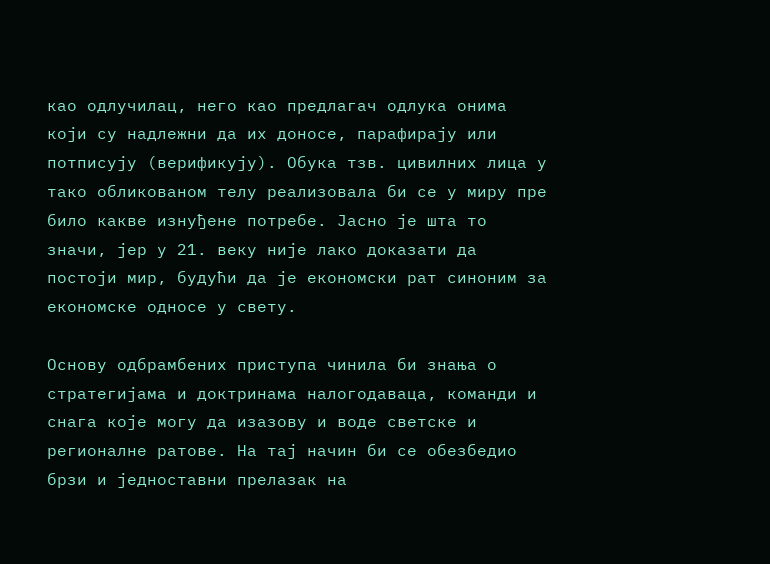као одлучилац, него као предлагач одлука онима који су надлежни да их доносе, парафирају или потписују (верификују). Обука тзв. цивилних лица у тако обликованом телу реализовала би се у миру пре било какве изнуђене потребе. Јасно је шта то значи, јер у 21. веку није лако доказати да постоји мир, будући да је економски рат синоним за економске односе у свету.

Основу одбрамбених приступа чинила би знања о стратегијама и доктринама налогодаваца, команди и снага које могу да изазову и воде светске и регионалне ратове. На тај начин би се обезбедио брзи и једноставни прелазак на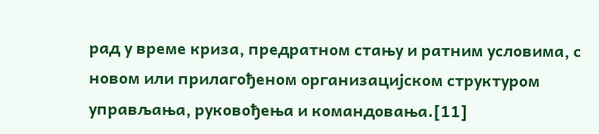рад у време криза, предратном стању и ратним условима, с новом или прилагођеном организацијском структуром управљања, руковођења и командовања.[11]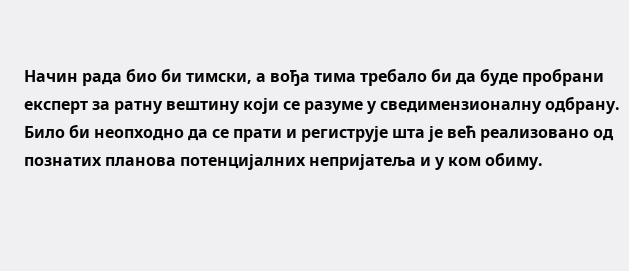Начин рада био би тимски, а вођа тима требало би да буде пробрани експерт за ратну вештину који се разуме у сведимензионалну одбрану. Било би неопходно да се прати и региструје шта је већ реализовано од познатих планова потенцијалних непријатеља и у ком обиму.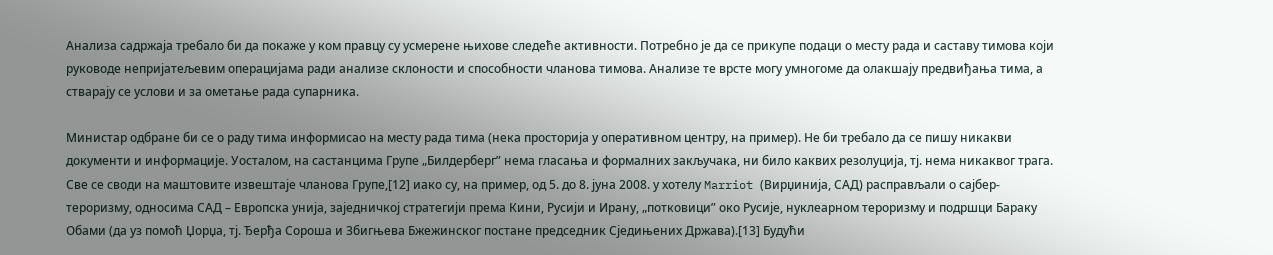Анализа садржаја требало би да покаже у ком правцу су усмерене њихове следеће активности. Потребно је да се прикупе подаци о месту рада и саставу тимова који руководе непријатељевим операцијама ради анализе склоности и способности чланова тимова. Анализе те врсте могу умногоме да олакшају предвиђања тима, а стварају се услови и за ометање рада супарника.

Министар одбране би се о раду тима информисао на месту рада тима (нека просторија у оперативном центру, на пример). Не би требало да се пишу никакви документи и информације. Уосталом, на састанцима Групе „Билдерберг” нема гласања и формалних закључака, ни било каквих резолуција, тј. нема никаквог трага. Све се своди на маштовите извештаје чланова Групе,[12] иако су, на пример, од 5. до 8. јуна 2008. у хотелу Marriot (Вирџинија, САД) расправљали о сајбер-тероризму, односима САД – Европска унија, заједничкој стратегији према Кини, Русији и Ирану, „потковици” око Русије, нуклеарном тероризму и подршци Бараку Обами (да уз помоћ Џорџа, тј. Ђерђа Сороша и Збигњева Бжежинског постане председник Сједињених Држава).[13] Будући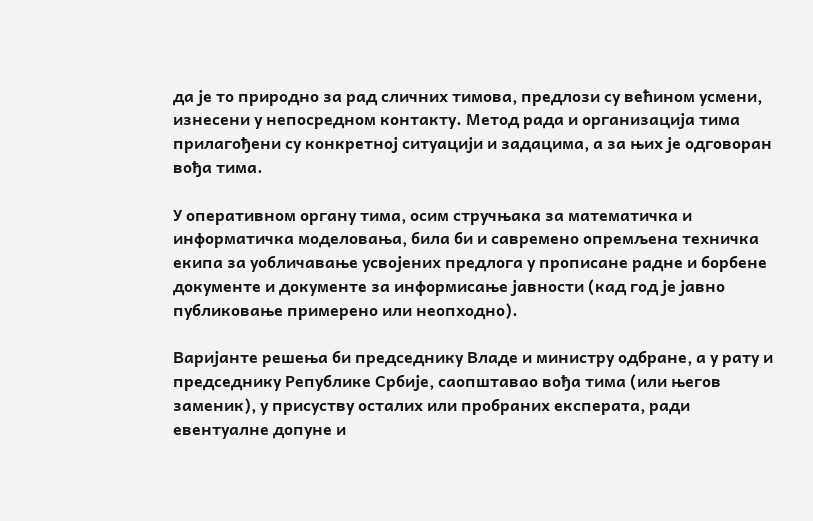да је то природно за рад сличних тимова, предлози су већином усмени, изнесени у непосредном контакту. Метод рада и организација тима прилагођени су конкретној ситуацији и задацима, а за њих је одговоран вођа тима.

У оперативном органу тима, осим стручњака за математичка и информатичка моделовања, била би и савремено опремљена техничка екипа за уобличавање усвојених предлога у прописане радне и борбене документе и документе за информисање јавности (кад год је јавно публиковање примерено или неопходно).

Варијанте решења би председнику Владе и министру одбране, а у рату и председнику Републике Србије, саопштавао вођа тима (или његов заменик), у присуству осталих или пробраних експерата, ради евентуалне допуне и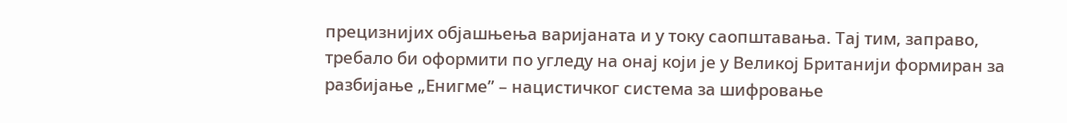прецизнијих објашњења варијаната и у току саопштавања. Тај тим, заправо, требало би оформити по угледу на онај који је у Великој Британији формиран за разбијање „Енигме” – нацистичког система за шифровање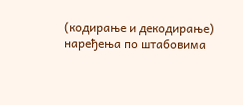(кодирање и декодирање) наређења по штабовима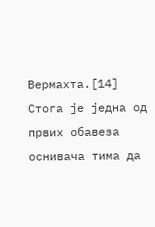Вермахта.[14] Стога је једна од првих обавеза оснивача тима да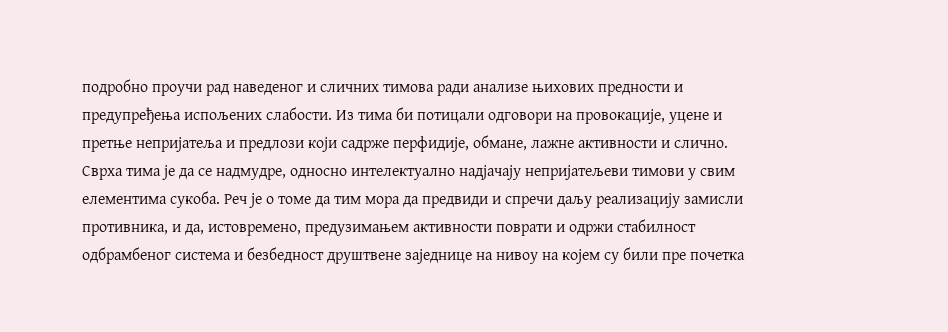подробно проучи рад наведеног и сличних тимова ради анализе њихових предности и предупређења испољених слабости. Из тима би потицали одговори на провокације, уцене и претње непријатеља и предлози који садрже перфидије, обмане, лажне активности и слично. Сврха тима је да се надмудре, односно интелектуално надјачају непријатељеви тимови у свим елементима сукоба. Реч је о томе да тим мора да предвиди и спречи даљу реализацију замисли противника, и да, истовремено, предузимањем активности поврати и одржи стабилност одбрамбеног система и безбедност друштвене заједнице на нивоу на којем су били пре почетка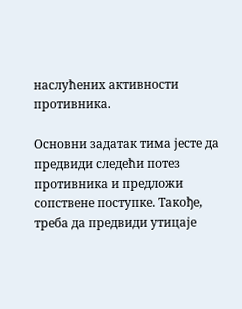наслућених активности противника.

Основни задатак тима јесте да предвиди следећи потез противника и предложи сопствене поступке. Такође, треба да предвиди утицаје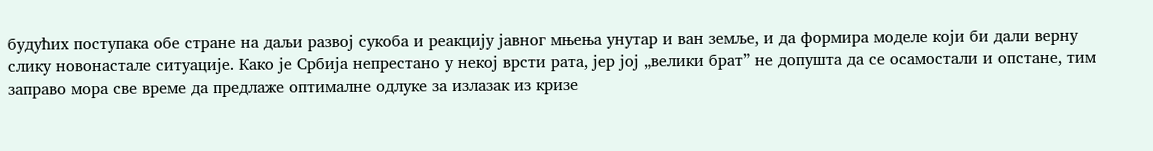будућих поступака обе стране на даљи развој сукоба и реакцију јавног мњења унутар и ван земље, и да формира моделе који би дали верну слику новонастале ситуације. Како је Србија непрестано у некој врсти рата, јер јој „велики брат” не допушта да се осамостали и опстане, тим заправо мора све време да предлаже оптималне одлуке за излазак из кризе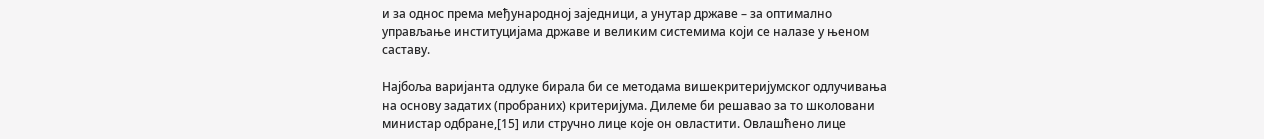и за однос према међународној заједници, а унутар државе – за оптимално управљање институцијама државе и великим системима који се налазе у њеном саставу.

Најбоља варијанта одлуке бирала би се методама вишекритеријумског одлучивања на основу задатих (пробраних) критеријума. Дилеме би решавао за то школовани министар одбране,[15] или стручно лице које он овластити. Овлашћено лице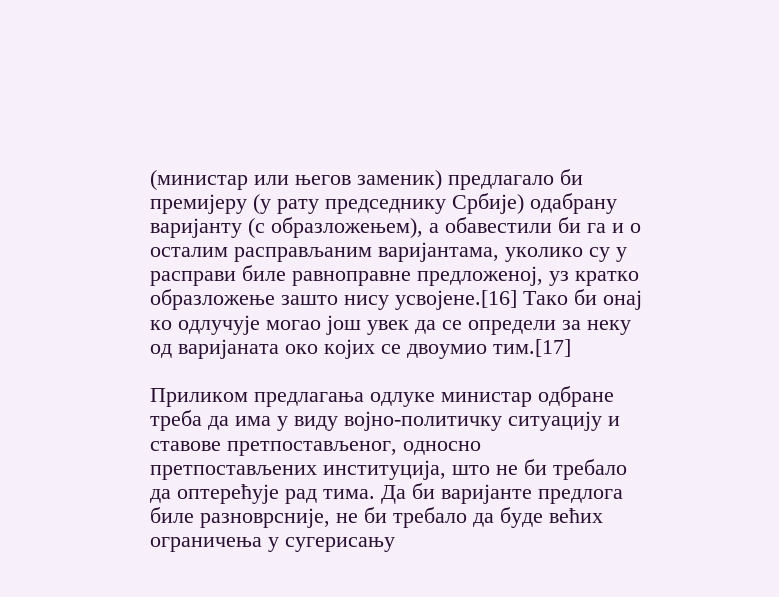(министар или његов заменик) предлагало би премијеру (у рату председнику Србије) одабрану варијанту (с образложењем), а обавестили би га и о осталим расправљаним варијантама, уколико су у расправи биле равноправне предложеној, уз кратко образложење зашто нису усвојене.[16] Тако би онај ко одлучује могао још увек да се определи за неку од варијаната око којих се двоумио тим.[17]

Приликом предлагања одлуке министар одбране треба да има у виду војно-политичку ситуацију и ставове претпостављеног, односно претпостављених институција, што не би требало да оптерећује рад тима. Да би варијанте предлога биле разноврсније, не би требало да буде већих ограничења у сугерисању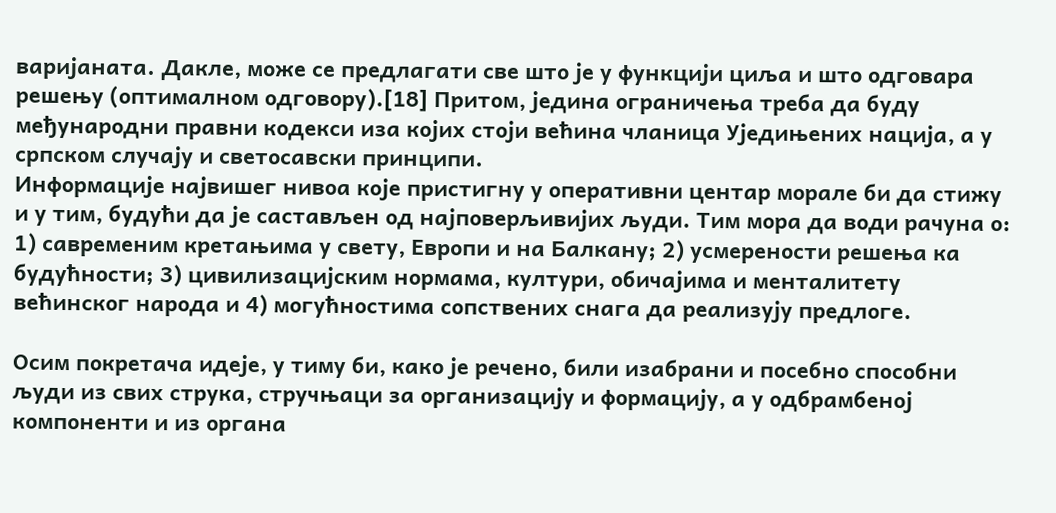варијаната. Дакле, може се предлагати све што је у функцији циља и што одговара решењу (оптималном одговору).[18] Притом, једина ограничења треба да буду међународни правни кодекси иза којих стоји већина чланица Уједињених нација, а у српском случају и светосавски принципи.
Информације највишег нивоа које пристигну у оперативни центар морале би да стижу и у тим, будући да је састављен од најповерљивијих људи. Тим мора да води рачуна о: 1) савременим кретањима у свету, Европи и на Балкану; 2) усмерености решења ка будућности; 3) цивилизацијским нормама, култури, обичајима и менталитету већинског народа и 4) могућностима сопствених снага да реализују предлоге.

Осим покретача идеје, у тиму би, како је речено, били изабрани и посебно способни људи из свих струка, стручњаци за организацију и формацију, а у одбрамбеној компоненти и из органа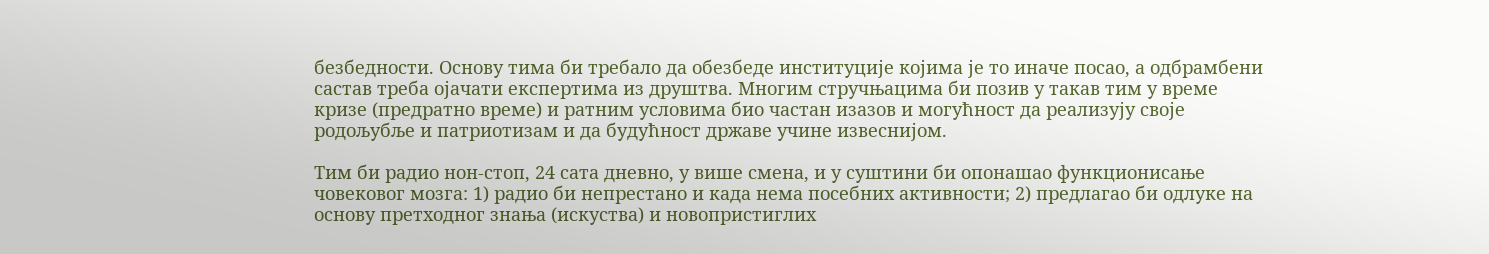безбедности. Основу тима би требало да обезбеде институције којима је то иначе посао, а одбрамбени састав треба ојачати експертима из друштва. Многим стручњацима би позив у такав тим у време кризе (предратно време) и ратним условима био частан изазов и могућност да реализују своје родољубље и патриотизам и да будућност државе учине извеснијом.

Тим би радио нон-стоп, 24 сата дневно, у више смена, и у суштини би опонашао функционисање човековог мозга: 1) радио би непрестано и када нема посебних активности; 2) предлагао би одлуке на основу претходног знања (искуства) и новопристиглих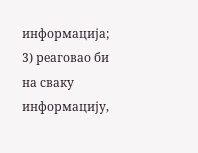информација; 3) реаговао би на сваку информацију,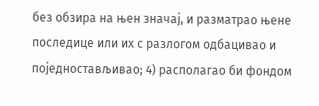без обзира на њен значај, и разматрао њене последице или их с разлогом одбацивао и поједностављивао; 4) располагао би фондом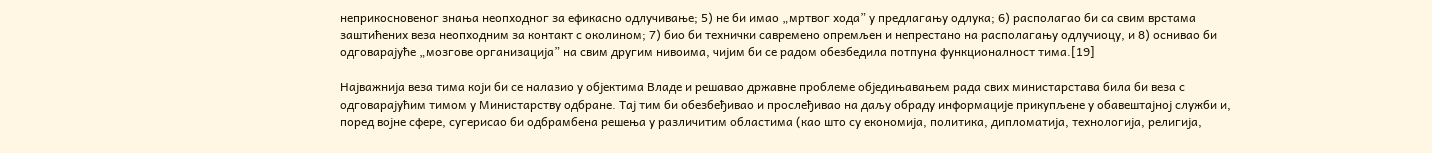неприкосновеног знања неопходног за ефикасно одлучивање; 5) не би имао „мртвог хода” у предлагању одлука; 6) располагао би са свим врстама заштићених веза неопходним за контакт с околином; 7) био би технички савремено опремљен и непрестано на располагању одлучиоцу, и 8) оснивао би одговарајуће „мозгове организација” на свим другим нивоима, чијим би се радом обезбедила потпуна функционалност тима.[19]

Најважнија веза тима који би се налазио у објектима Владе и решавао државне проблеме обједињавањем рада свих министарстава била би веза с одговарајућим тимом у Министарству одбране. Тај тим би обезбеђивао и прослеђивао на даљу обраду информације прикупљене у обавештајној служби и, поред војне сфере, сугерисао би одбрамбена решења у различитим областима (као што су економија, политика, дипломатија, технологија, религија,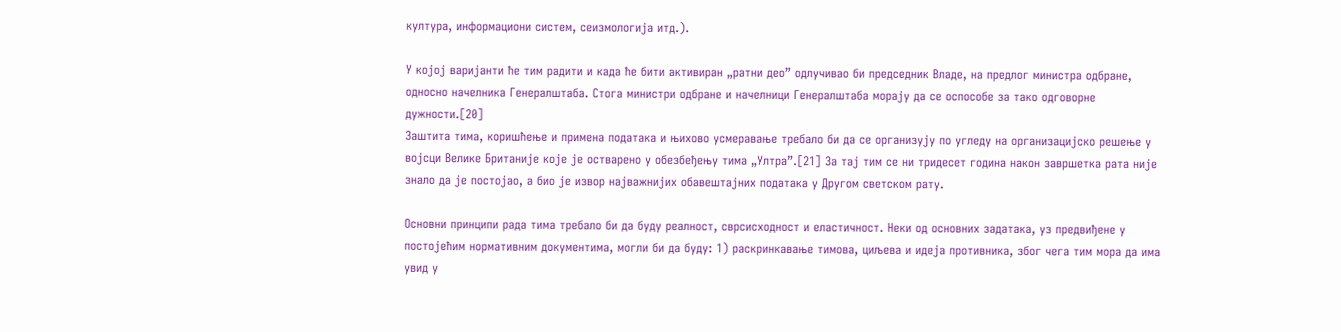култура, информациони систем, сеизмологија итд.).

У којој варијанти ће тим радити и када ће бити активиран „ратни део” одлучивао би председник Владе, на предлог министра одбране, односно начелника Генералштаба. Стога министри одбране и начелници Генералштаба морају да се оспособе за тако одговорне дужности.[20]
Заштита тима, коришћење и примена података и њихово усмеравање требало би да се организују по угледу на организацијско решење у војсци Велике Британије које је остварено у обезбеђењу тима „Ултра”.[21] За тај тим се ни тридесет година након завршетка рата није знало да је постојао, а био је извор најважнијих обавештајних података у Другом светском рату.

Основни принципи рада тима требало би да буду реалност, сврсисходност и еластичност. Неки од основних задатака, уз предвиђене у постојећим нормативним документима, могли би да буду: 1) раскринкавање тимова, циљева и идеја противника, због чега тим мора да има увид у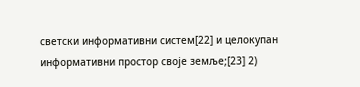светски информативни систем[22] и целокупан информативни простор своје земље;[23] 2)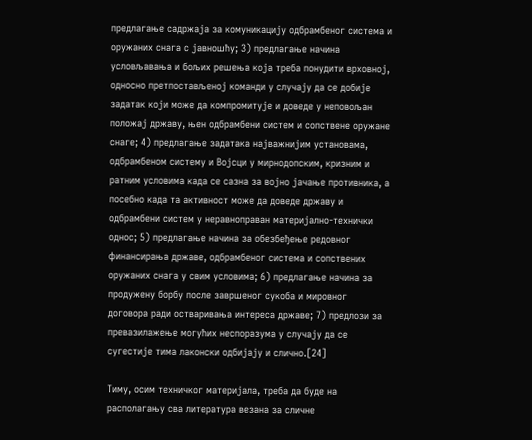предлагање садржаја за комуникацију одбрамбеног система и оружаних снага с јавношћу; 3) предлагање начина условљавања и бољих решења која треба понудити врховној, односно претпостављеној команди у случају да се добије задатак који може да компромитује и доведе у неповољан положај државу, њен одбрамбени систем и сопствене оружане снаге; 4) предлагање задатака најважнијим установама, одбрамбеном систему и Војсци у мирнодопским, кризним и ратним условима када се сазна за војно јачање противника, а посебно када та активност може да доведе државу и одбрамбени систем у неравноправан материјално-технички однос; 5) предлагање начина за обезбеђење редовног финансирања државе, одбрамбеног система и сопствених оружаних снага у свим условима; 6) предлагање начина за продужену борбу после завршеног сукоба и мировног договора ради остваривања интереса државе; 7) предлози за превазилажење могућих неспоразума у случају да се сугестије тима лаконски одбијају и слично.[24]

Тиму, осим техничког материјала, треба да буде на располагању сва литература везана за сличне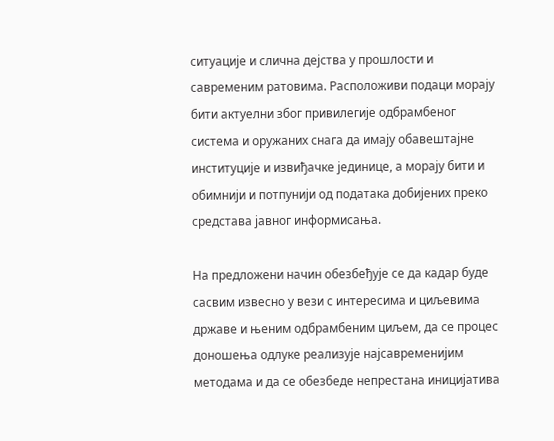ситуације и слична дејства у прошлости и савременим ратовима. Расположиви подаци морају бити актуелни због привилегије одбрамбеног система и оружаних снага да имају обавештајне институције и извиђачке јединице, а морају бити и обимнији и потпунији од података добијених преко средстава јавног информисања.

На предложени начин обезбеђује се да кадар буде сасвим извесно у вези с интересима и циљевима државе и њеним одбрамбеним циљем, да се процес доношења одлуке реализује најсавременијим методама и да се обезбеде непрестана иницијатива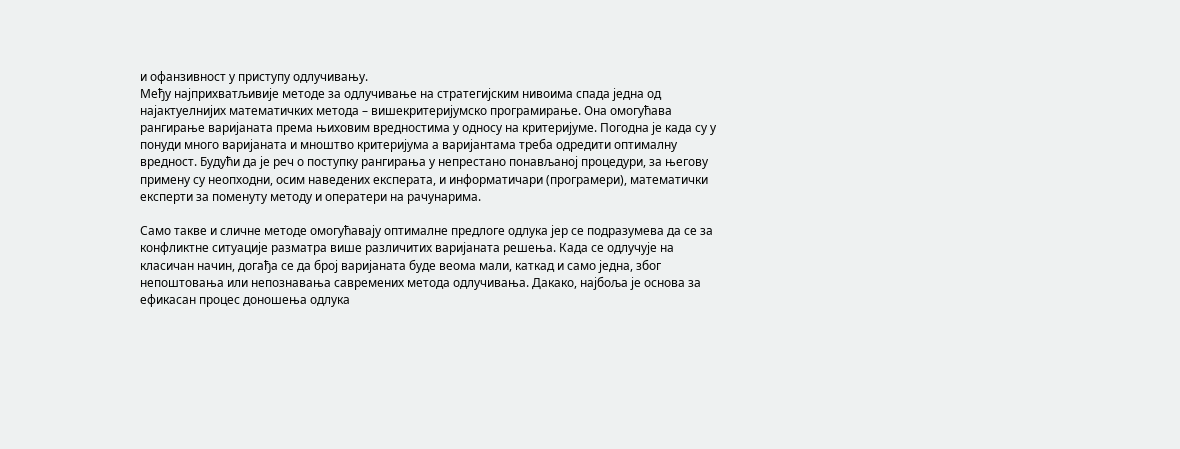и офанзивност у приступу одлучивању.
Међу најприхватљивије методе за одлучивање на стратегијским нивоима спада једна од најактуелнијих математичких метода – вишекритеријумско програмирање. Она омогућава рангирање варијаната према њиховим вредностима у односу на критеријуме. Погодна је када су у понуди много варијаната и мноштво критеријума а варијантама треба одредити оптималну вредност. Будући да је реч о поступку рангирања у непрестано понављаној процедури, за његову примену су неопходни, осим наведених експерата, и информатичари (програмери), математички експерти за поменуту методу и оператери на рачунарима.

Само такве и сличне методе омогућавају оптималне предлоге одлука јер се подразумева да се за конфликтне ситуације разматра више различитих варијаната решења. Када се одлучује на класичан начин, догађа се да број варијаната буде веома мали, каткад и само једна, због непоштовања или непознавања савремених метода одлучивања. Дакако, најбоља је основа за ефикасан процес доношења одлука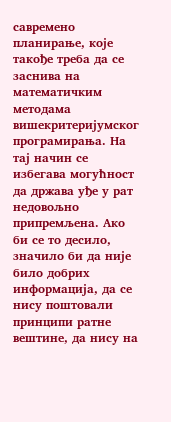савремено планирање, које такође треба да се заснива на математичким методама вишекритеријумског програмирања. На тај начин се избегава могућност да држава уђе у рат недовољно припремљена. Ако би се то десило, значило би да није било добрих информација, да се нису поштовали принципи ратне вештине, да нису на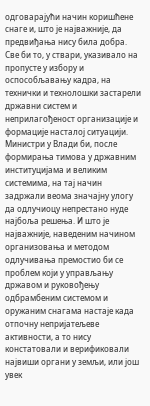одговарајући начин коришћене снаге и, што је најважније, да предвиђања нису била добра. Све би то, у ствари, указивало на пропусте у избору и оспособљавању кадра, на технички и технолошки застарели државни систем и неприлагођеност организације и формације насталој ситуацији.
Министри у Влади би, после формирања тимова у државним институцијама и великим системима, на тај начин задржали веома значајну улогу да одлучиоцу непрестано нуде најбоља решења. И што је најважније, наведеним начином организовања и методом одлучивања премостио би се проблем који у управљању државом и руковођењу одбрамбеним системом и оружаним снагама настаје када отпочну непријатељеве активности, а то нису констатовали и верификовали највиши органи у земљи, или још увек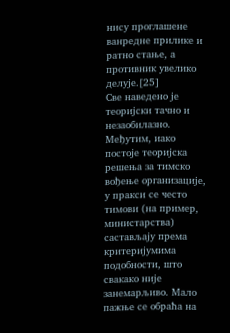нису проглашене ванредне прилике и ратно стање, а противник увелико делује.[25]
Све наведено је теоријски тачно и незаобилазно. Међутим, иако постоје теоријска решења за тимско вођење организације, у пракси се често тимови (на пример, министарства) састављају према критеријумима подобности, што свакако није занемарљиво. Мало пажње се обраћа на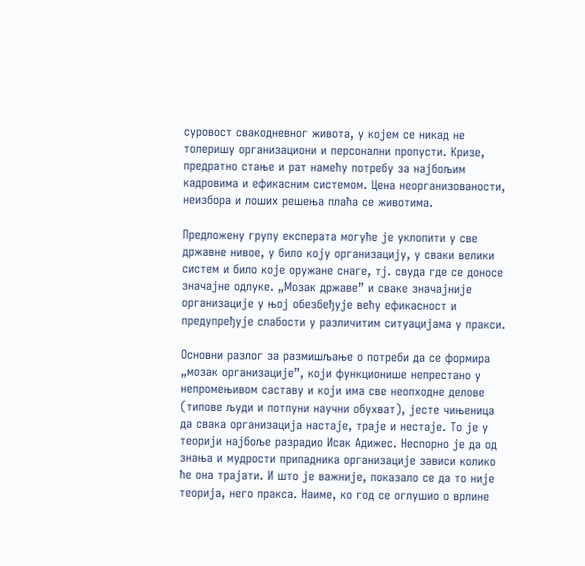суровост свакодневног живота, у којем се никад не толеришу организациони и персонални пропусти. Кризе, предратно стање и рат намећу потребу за најбољим кадровима и ефикасним системом. Цена неорганизованости, неизбора и лоших решења плаћа се животима.

Предложену групу експерата могуће је уклопити у све државне нивое, у било коју организацију, у сваки велики систем и било које оружане снаге, тј. свуда где се доносе значајне одлуке. „Мозак државе” и сваке значајније организације у њој обезбеђује већу ефикасност и предупређује слабости у различитим ситуацијама у пракси.

Основни разлог за размишљање о потреби да се формира „мозак организације”, који функционише непрестано у непромењивом саставу и који има све неопходне делове (типове људи и потпуни научни обухват), јесте чињеница да свака организација настаје, траје и нестаје. То је у теорији најбоље разрадио Исак Адижес. Неспорно је да од знања и мудрости припадника организације зависи колико ће она трајати. И што је важније, показало се да то није теорија, него пракса. Наиме, ко год се оглушио о врлине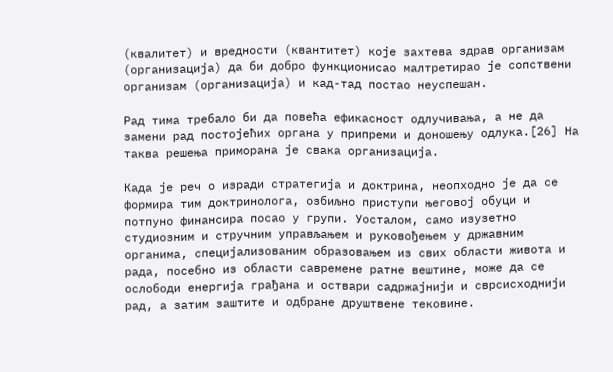(квалитет) и вредности (квантитет) које захтева здрав организам (организација) да би добро функционисао малтретирао је сопствени организам (организација) и кад-тад постао неуспешан.

Рад тима требало би да повећа ефикасност одлучивања, а не да замени рад постојећих органа у припреми и доношењу одлука.[26] На таква решења приморана је свака организација.

Када је реч о изради стратегија и доктрина, неопходно је да се формира тим доктринолога, озбиљно приступи његовој обуци и потпуно финансира посао у групи. Уосталом, само изузетно студиозним и стручним управљањем и руковођењем у државним органима, специјализованим образовањем из свих области живота и рада, посебно из области савремене ратне вештине, може да се ослободи енергија грађана и оствари садржајнији и сврсисходнији рад, а затим заштите и одбране друштвене тековине.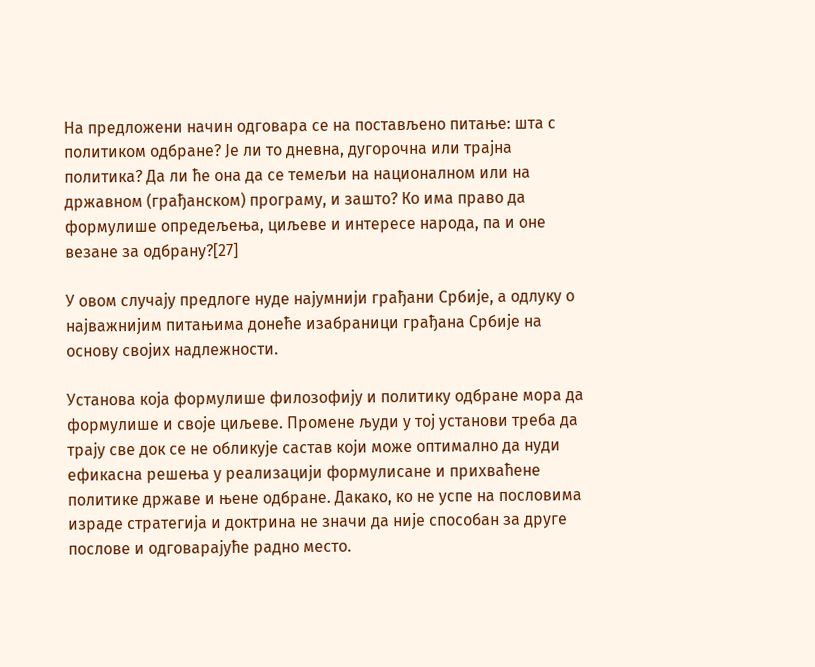На предложени начин одговара се на постављено питање: шта с политиком одбране? Је ли то дневна, дугорочна или трајна политика? Да ли ће она да се темељи на националном или на државном (грађанском) програму, и зашто? Ко има право да формулише опредељења, циљеве и интересе народа, па и оне везане за одбрану?[27]

У овом случају предлоге нуде најумнији грађани Србије, а одлуку о најважнијим питањима донеће изабраници грађана Србије на основу својих надлежности.

Установа која формулише филозофију и политику одбране мора да формулише и своје циљеве. Промене људи у тој установи треба да трају све док се не обликује састав који може оптимално да нуди ефикасна решења у реализацији формулисане и прихваћене политике државе и њене одбране. Дакако, ко не успе на пословима израде стратегија и доктрина не значи да није способан за друге послове и одговарајуће радно место.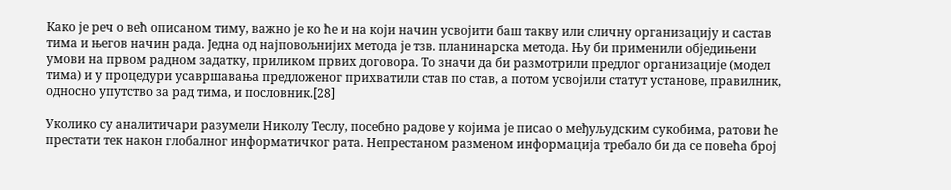Како је реч о већ описаном тиму, важно је ко ће и на који начин усвојити баш такву или сличну организацију и састав тима и његов начин рада. Једна од најповољнијих метода је тзв. планинарска метода. Њу би применили обједињени умови на првом радном задатку, приликом првих договора. То значи да би размотрили предлог организације (модел тима) и у процедури усавршавања предложеног прихватили став по став, а потом усвојили статут установе, правилник, односно упутство за рад тима, и пословник.[28]

Уколико су аналитичари разумели Николу Теслу, посебно радове у којима је писао о међуљудским сукобима, ратови ће престати тек након глобалног информатичког рата. Непрестаном разменом информација требало би да се повећа број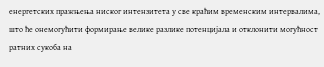енергетских пражњења ниског интензитета у све краћим временским интервалима, што ће онемогућити формирање велике разлике потенцијала и отклонити могућност ратних сукоба на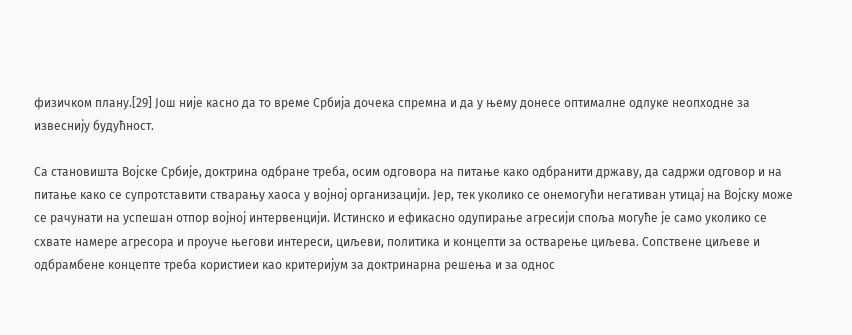физичком плану.[29] Још није касно да то време Србија дочека спремна и да у њему донесе оптималне одлуке неопходне за извеснију будућност.

Са становишта Војске Србије, доктрина одбране треба, осим одговора на питање како одбранити државу, да садржи одговор и на питање како се супротставити стварању хаоса у војној организацији. Јер, тек уколико се онемогући негативан утицај на Војску може се рачунати на успешан отпор војној интервенцији. Истинско и ефикасно одупирање агресији споља могуће је само уколико се схвате намере агресора и проуче његови интереси, циљеви, политика и концепти за остварење циљева. Сопствене циљеве и одбрамбене концепте треба користиеи као критеријум за доктринарна решења и за однос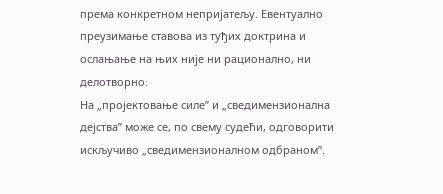према конкретном непријатељу. Евентуално преузимање ставова из туђих доктрина и ослањање на њих није ни рационално, ни делотворно.
На „пројектовање силе” и „сведимензионална дејства” може се, по свему судећи, одговорити искључиво „сведимензионалном одбраном”.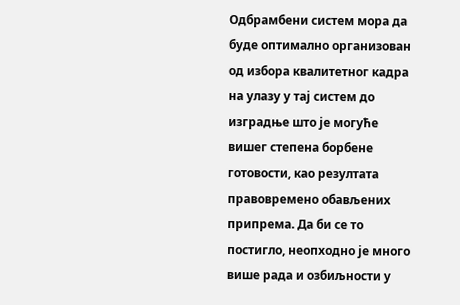Одбрамбени систем мора да буде оптимално организован од избора квалитетног кадра на улазу у тај систем до изградње што је могуће вишег степена борбене готовости, као резултата правовремено обављених припрема. Да би се то постигло, неопходно је много више рада и озбиљности у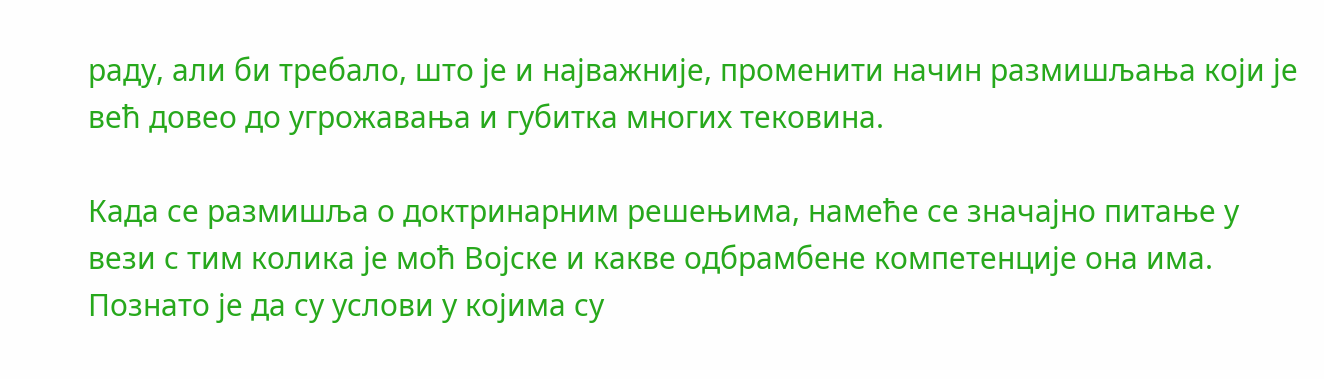раду, али би требало, што је и најважније, променити начин размишљања који је већ довео до угрожавања и губитка многих тековина.

Када се размишља о доктринарним решењима, намеће се значајно питање у вези с тим колика је моћ Војске и какве одбрамбене компетенције она има. Познато је да су услови у којима су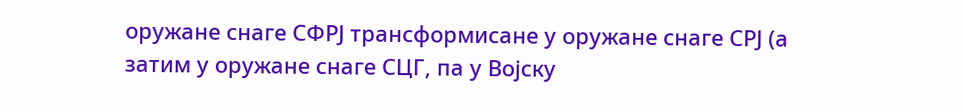оружане снаге СФРЈ трансформисане у оружане снаге СРЈ (а затим у оружане снаге СЦГ, па у Војску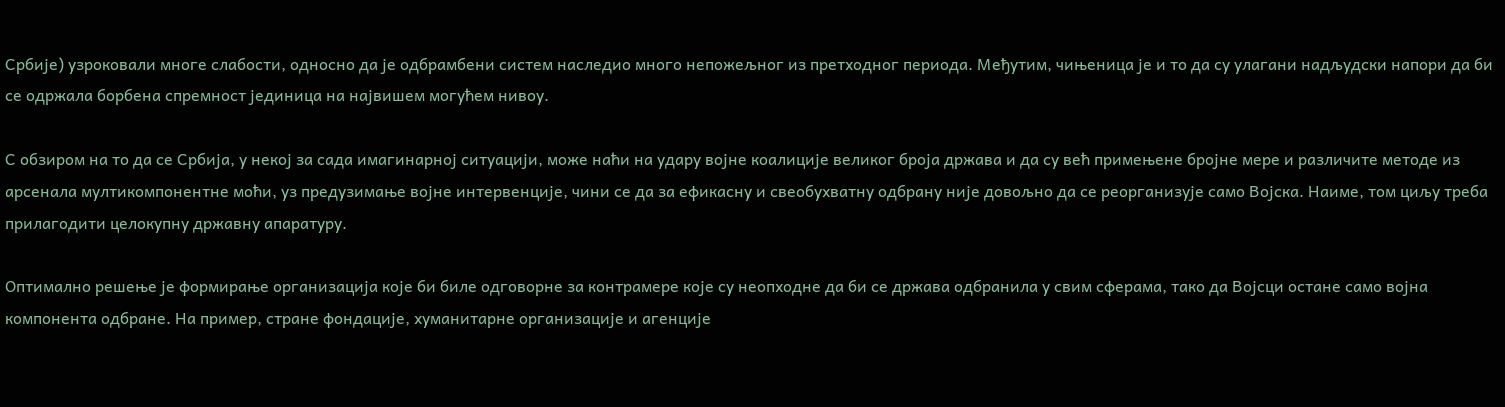Србије) узроковали многе слабости, односно да је одбрамбени систем наследио много непожељног из претходног периода. Међутим, чињеница је и то да су улагани надљудски напори да би се одржала борбена спремност јединица на највишем могућем нивоу.

С обзиром на то да се Србија, у некој за сада имагинарној ситуацији, може наћи на удару војне коалиције великог броја држава и да су већ примењене бројне мере и различите методе из арсенала мултикомпонентне моћи, уз предузимање војне интервенције, чини се да за ефикасну и свеобухватну одбрану није довољно да се реорганизује само Војска. Наиме, том циљу треба прилагодити целокупну државну апаратуру.

Оптимално решење је формирање организација које би биле одговорне за контрамере које су неопходне да би се држава одбранила у свим сферама, тако да Војсци остане само војна компонента одбране. На пример, стране фондације, хуманитарне организације и агенције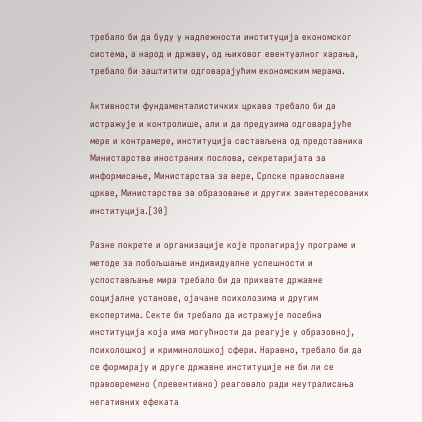требало би да буду у надлежности институција економског система, а народ и државу, од њиховог евентуалног харања, требало би заштитити одговарајућим економским мерама.

Активности фундаменталистичких цркава требало би да истражује и контролише, али и да предузима одговарајуће мере и контрамере, институција састављена од представника Министарства иностраних послова, секретаријата за информисање, Министарства за вере, Српске православне цркве, Министарства за образовање и других заинтересованих институција.[30]

Разне покрете и организације које пропагирају програме и методе за побољшање индивидуалне успешности и успостављање мира требало би да прихвате државне социјалне установе, ојачане психолозима и другим експертима. Секте би требало да истражује посебна институција која има могућности да реагује у образовној, психолошкој и криминолошкој сфери. Наравно, требало би да се формирају и друге државне институције не би ли се правовремено (превентивно) реаговало ради неутралисања негативних ефеката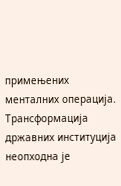примењених менталних операција. Трансформација државних институција неопходна је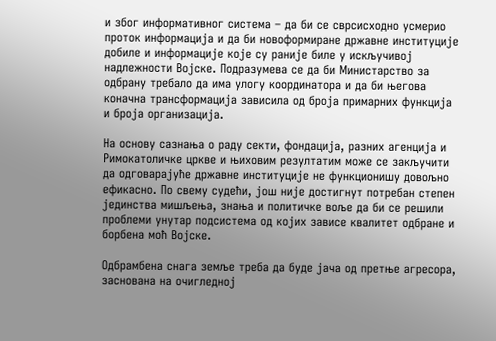и због информативног система – да би се сврсисходно усмерио проток информација и да би новоформиране државне институције добиле и информације које су раније биле у искључивој надлежности Војске. Подразумева се да би Министарство за одбрану требало да има улогу координатора и да би његова коначна трансформација зависила од броја примарних функција и броја организација.

На основу сазнања о раду секти, фондација, разних агенција и Римокатоличке цркве и њиховим резултатим може се закључити да одговарајуће државне институције не функционишу довољно ефикасно. По свему судећи, још није достигнут потребан степен јединства мишљења, знања и политичке воље да би се решили проблеми унутар подсистема од којих зависе квалитет одбране и борбена моћ Војске.

Одбрамбена снага земље треба да буде јача од претње агресора, заснована на очигледној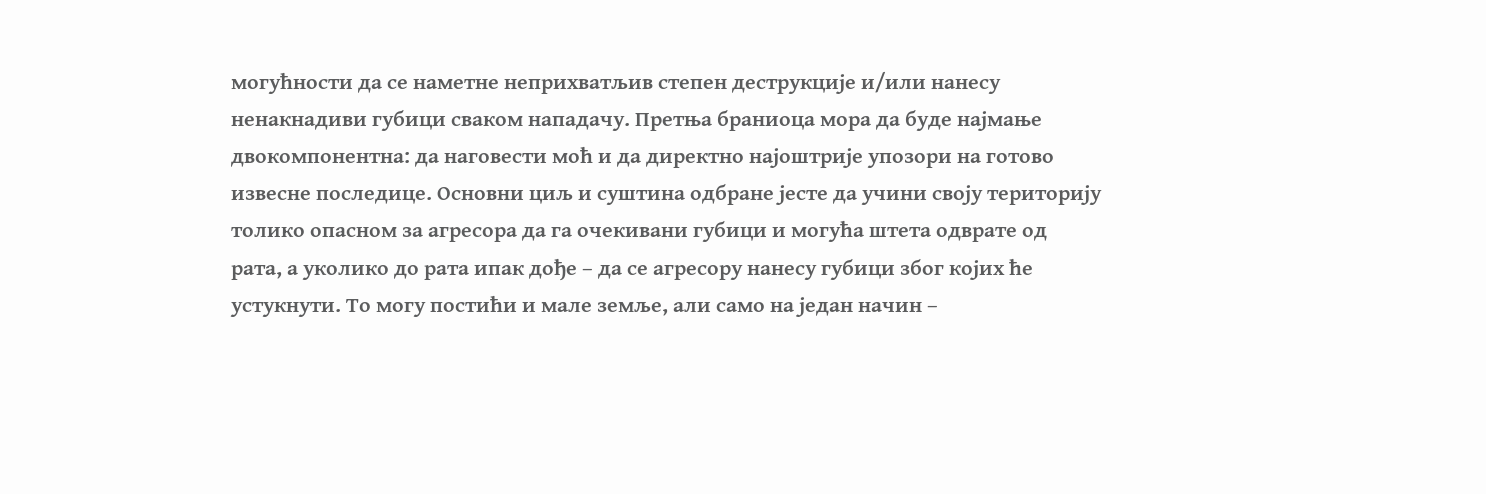могућности да се наметне неприхватљив степен деструкције и/или нанесу ненакнадиви губици сваком нападачу. Претња браниоца мора да буде најмање двокомпонентна: да наговести моћ и да директно најоштрије упозори на готово извесне последице. Основни циљ и суштина одбране јесте да учини своју територију толико опасном за агресора да га очекивани губици и могућа штета одврате од рата, а уколико до рата ипак дође – да се агресору нанесу губици због којих ће устукнути. То могу постићи и мале земље, али само на један начин –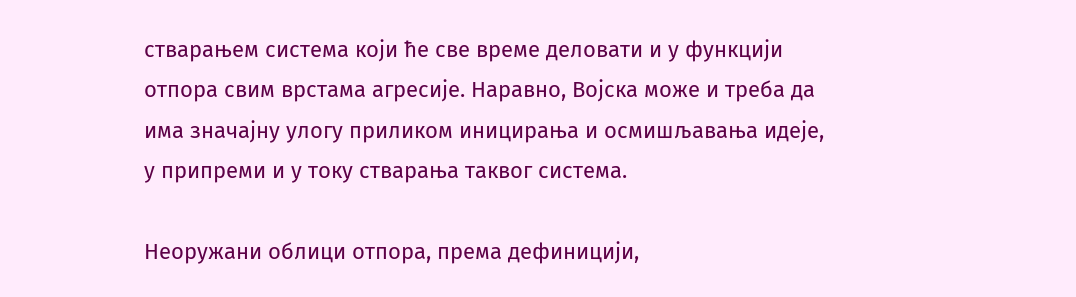стварањем система који ће све време деловати и у функцији отпора свим врстама агресије. Наравно, Војска може и треба да има значајну улогу приликом иницирања и осмишљавања идеје, у припреми и у току стварања таквог система.

Неоружани облици отпора, према дефиницији,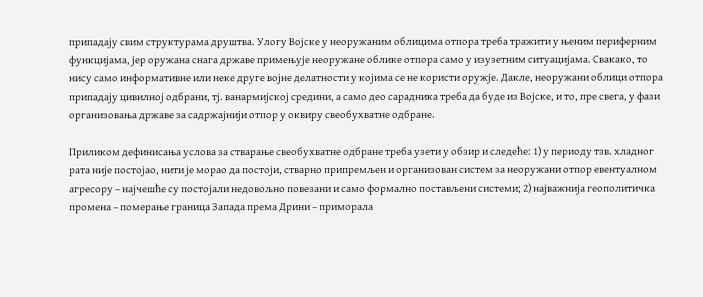припадају свим структурама друштва. Улогу Војске у неоружаним облицима отпора треба тражити у њеним периферним функцијама, јер оружана снага државе примењује неоружане облике отпора само у изузетним ситуацијама. Свакако, то нису само информативне или неке друге војне делатности у којима се не користи оружје. Дакле, неоружани облици отпора припадају цивилној одбрани, тј. ванармијској средини, а само део сарадника треба да буде из Војске, и то, пре свега, у фази организовања државе за садржајнији отпор у оквиру свеобухватне одбране.

Приликом дефинисања услова за стварање свеобухватне одбране треба узети у обзир и следеће: 1) у периоду тзв. хладног рата није постојао, нити је морао да постоји, стварно припремљен и организован систем за неоружани отпор евентуалном агресору – најчешће су постојали недовољно повезани и само формално постављени системи; 2) најважнија геополитичка промена – померање граница Запада према Дрини – приморала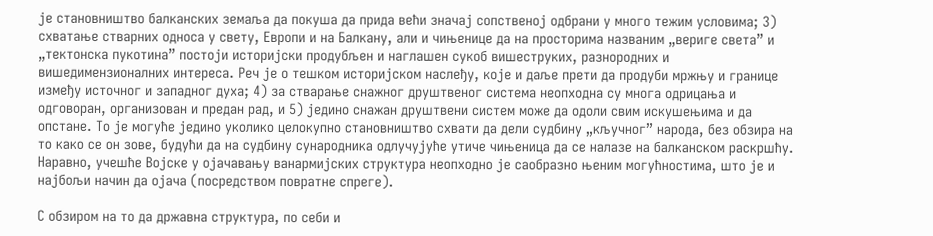је становништво балканских земаља да покуша да прида већи значај сопственој одбрани у много тежим условима; 3) схватање стварних односа у свету, Европи и на Балкану, али и чињенице да на просторима названим „вериге света” и „тектонска пукотина” постоји историјски продубљен и наглашен сукоб вишеструких, разнородних и вишедимензионалних интереса. Реч је о тешком историјском наслеђу, које и даље прети да продуби мржњу и границе између источног и западног духа; 4) за стварање снажног друштвеног система неопходна су многа одрицања и одговоран, организован и предан рад, и 5) једино снажан друштвени систем може да одоли свим искушењима и да опстане. То је могуће једино уколико целокупно становништво схвати да дели судбину „кључног” народа, без обзира на то како се он зове, будући да на судбину сународника одлучујуће утиче чињеница да се налазе на балканском раскршћу. Наравно, учешће Војске у ојачавању ванармијских структура неопходно је саобразно њеним могућностима, што је и најбољи начин да ојача (посредством повратне спреге).

С обзиром на то да државна структура, по себи и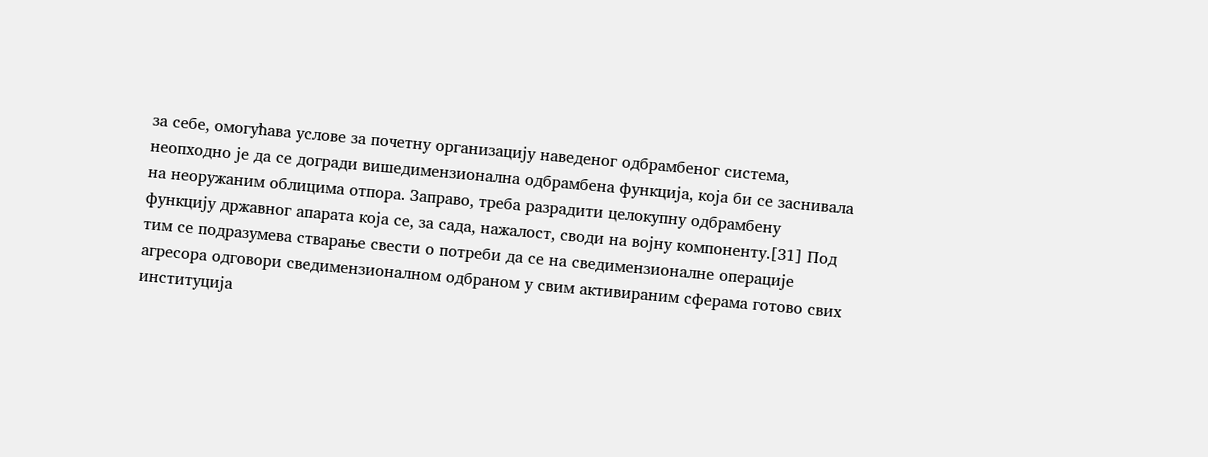за себе, омогућава услове за почетну организацију наведеног одбрамбеног система, неопходно је да се догради вишедимензионална одбрамбена функција, која би се заснивала на неоружаним облицима отпора. Заправо, треба разрадити целокупну одбрамбену функцију државног апарата која се, за сада, нажалост, своди на војну компоненту.[31] Под тим се подразумева стварање свести о потреби да се на сведимензионалне операције агресора одговори сведимензионалном одбраном у свим активираним сферама готово свих институција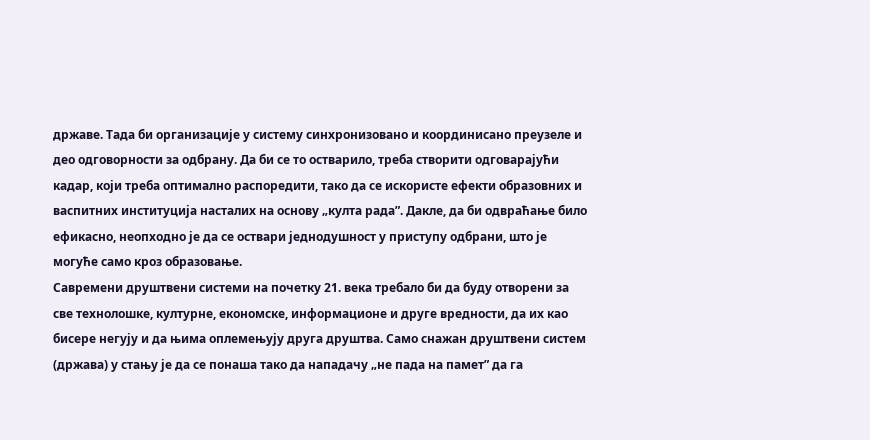државе. Тада би организације у систему синхронизовано и координисано преузеле и део одговорности за одбрану. Да би се то остварило, треба створити одговарајући кадар, који треба оптимално распоредити, тако да се искористе ефекти образовних и васпитних институција насталих на основу „култа рада”. Дакле, да би одвраћање било ефикасно, неопходно је да се оствари једнодушност у приступу одбрани, што је могуће само кроз образовање.
Савремени друштвени системи на почетку 21. века требало би да буду отворени за све технолошке, културне, економске, информационе и друге вредности, да их као бисере негују и да њима оплемењују друга друштва. Само снажан друштвени систем (држава) у стању је да се понаша тако да нападачу „не пада на памет” да га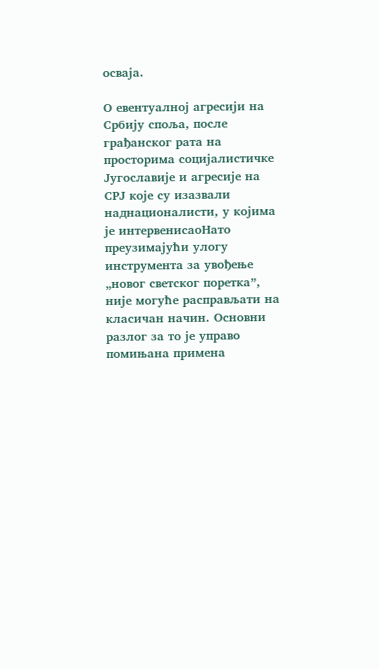осваја.

О евентуалној агресији на Србију споља, после грађанског рата на просторима социјалистичке Југославије и агресије на СРЈ које су изазвали наднационалисти, у којима је интервенисаоНато преузимајући улогу инструмента за увођење „новог светског поретка”, није могуће расправљати на класичан начин. Основни разлог за то је управо помињана примена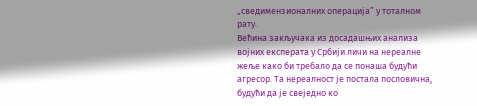„сведимензионалних операција” у тоталном рату.
Већина закључака из досадашњих анализа војних експерата у Србији личи на нереалне жеље како би требало да се понаша будући агресор. Та нереалност је постала пословична, будући да је свеједно ко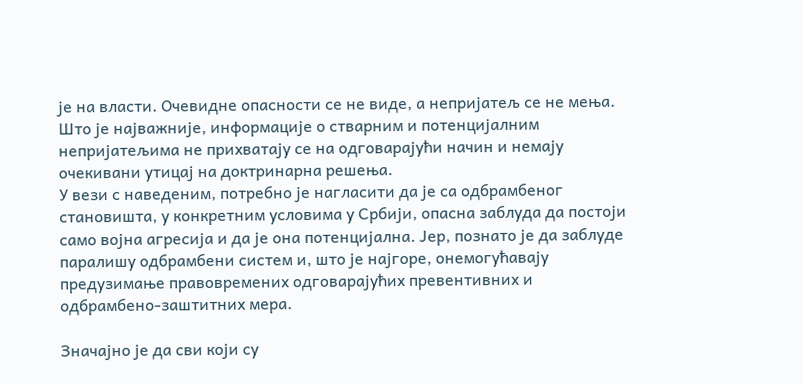је на власти. Очевидне опасности се не виде, а непријатељ се не мења. Што је најважније, информације о стварним и потенцијалним непријатељима не прихватају се на одговарајући начин и немају очекивани утицај на доктринарна решења.
У вези с наведеним, потребно је нагласити да је са одбрамбеног становишта, у конкретним условима у Србији, опасна заблуда да постоји само војна агресија и да је она потенцијална. Јер, познато је да заблуде паралишу одбрамбени систем и, што је најгоре, онемогућавају предузимање правовремених одговарајућих превентивних и одбрамбено-заштитних мера.

Значајно је да сви који су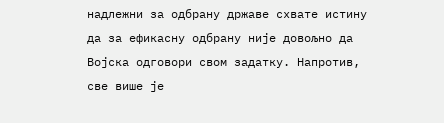надлежни за одбрану државе схвате истину да за ефикасну одбрану није довољно да Војска одговори свом задатку. Напротив, све више је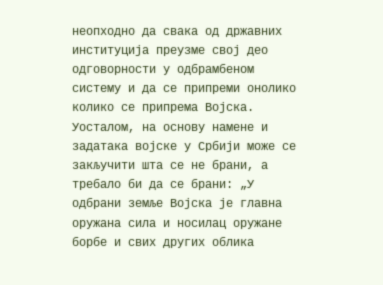неопходно да свака од државних институција преузме свој део одговорности у одбрамбеном систему и да се припреми онолико колико се припрема Војска. Уосталом, на основу намене и задатака војске у Србији може се закључити шта се не брани, а требало би да се брани: „У одбрани земље Војска је главна оружана сила и носилац оружане борбе и свих других облика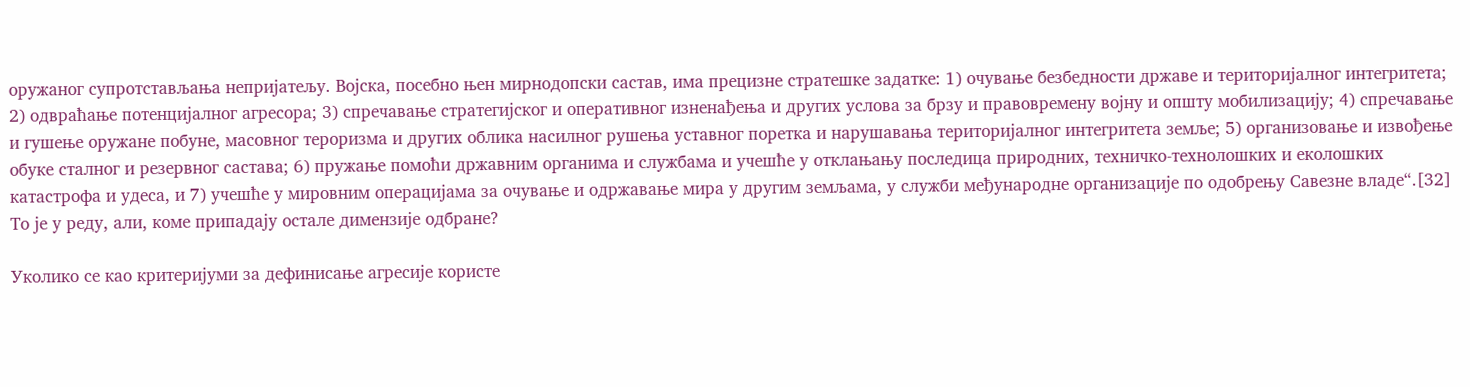оружаног супротстављања непријатељу. Војска, посебно њен мирнодопски састав, има прецизне стратешке задатке: 1) очување безбедности државе и територијалног интегритета; 2) одвраћање потенцијалног агресора; 3) спречавање стратегијског и оперативног изненађења и других услова за брзу и правовремену војну и општу мобилизацију; 4) спречавање и гушење оружане побуне, масовног тероризма и других облика насилног рушења уставног поретка и нарушавања територијалног интегритета земље; 5) организовање и извођење обуке сталног и резервног састава; 6) пружање помоћи државним органима и службама и учешће у отклањању последица природних, техничко-технолошких и еколошких катастрофа и удеса, и 7) учешће у мировним операцијама за очување и одржавање мира у другим земљама, у служби међународне организације по одобрењу Савезне владе“.[32] То је у реду, али, коме припадају остале димензије одбране?

Уколико се као критеријуми за дефинисање агресије користе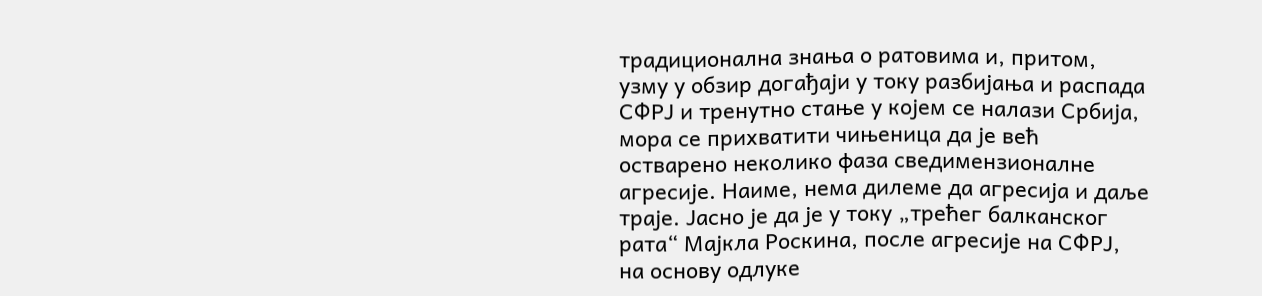традиционална знања о ратовима и, притом, узму у обзир догађаји у току разбијања и распада СФРЈ и тренутно стање у којем се налази Србија, мора се прихватити чињеница да је већ остварено неколико фаза сведимензионалне агресије. Наиме, нема дилеме да агресија и даље траје. Јасно је да је у току „трећег балканског рата“ Мајкла Роскина, после агресије на СФРЈ, на основу одлуке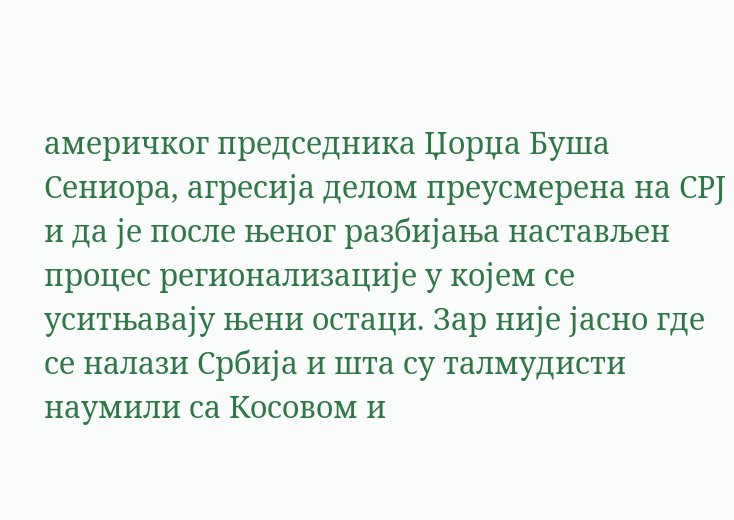америчког председника Џорџа Буша Сениора, агресија делом преусмерена на СРЈ и да је после њеног разбијања настављен процес регионализације у којем се уситњавају њени остаци. Зар није јасно где се налази Србија и шта су талмудисти наумили са Косовом и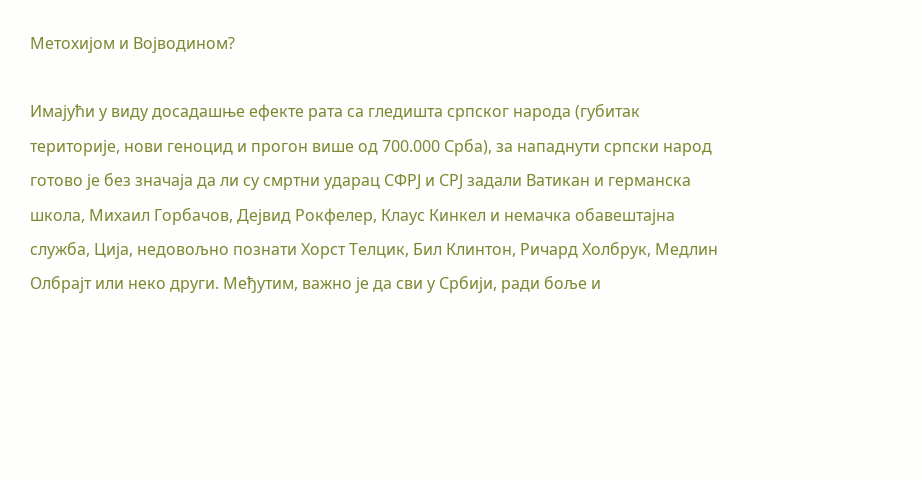Метохијом и Војводином?

Имајући у виду досадашње ефекте рата са гледишта српског народа (губитак територије, нови геноцид и прогон више од 700.000 Срба), за нападнути српски народ готово је без значаја да ли су смртни ударац СФРЈ и СРЈ задали Ватикан и германска школа, Михаил Горбачов, Дејвид Рокфелер, Клаус Кинкел и немачка обавештајна служба, Ција, недовољно познати Хорст Телцик, Бил Клинтон, Ричард Холбрук, Медлин Олбрајт или неко други. Међутим, важно је да сви у Србији, ради боље и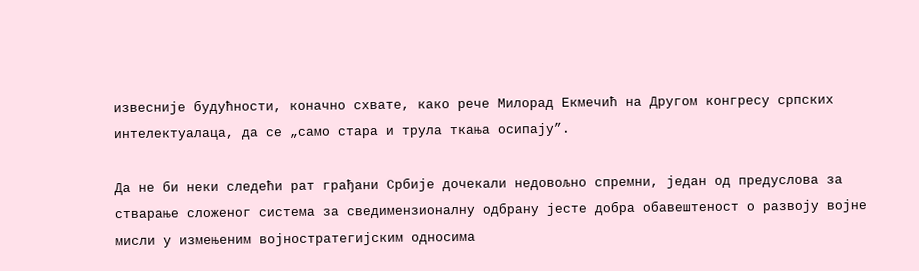извесније будућности, коначно схвате, како рече Милорад Екмечић на Другом конгресу српских интелектуалаца, да се „само стара и трула ткања осипају”.

Да не би неки следећи рат грађани Србије дочекали недовољно спремни, један од предуслова за стварање сложеног система за сведимензионалну одбрану јесте добра обавештеност о развоју војне мисли у измењеним војностратегијским односима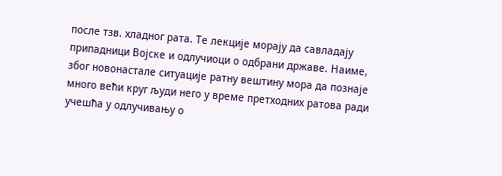после тзв. хладног рата. Те лекције морају да савладају припадници Војске и одлучиоци о одбрани државе. Наиме, због новонастале ситуације ратну вештину мора да познаје много већи круг људи него у време претходних ратова ради учешћа у одлучивању о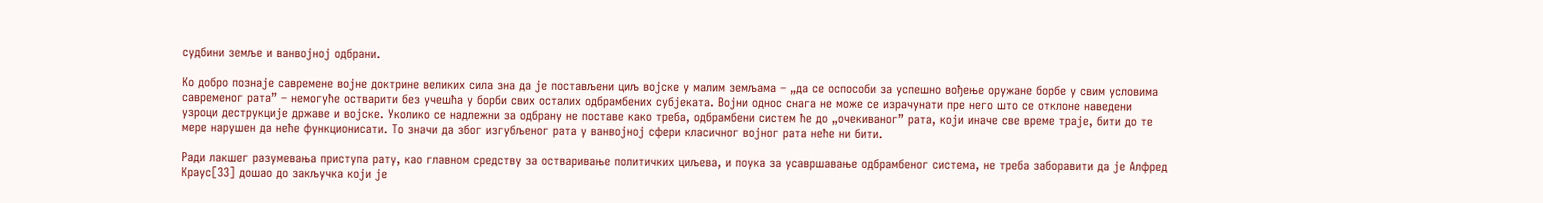судбини земље и ванвојној одбрани.

Ко добро познаје савремене војне доктрине великих сила зна да је постављени циљ војске у малим земљама – „да се оспособи за успешно вођење оружане борбе у свим условима савременог рата” – немогуће остварити без учешћа у борби свих осталих одбрамбених субјеката. Војни однос снага не може се израчунати пре него што се отклоне наведени узроци деструкције државе и војске. Уколико се надлежни за одбрану не поставе како треба, одбрамбени систем ће до „очекиваног” рата, који иначе све време траје, бити до те мере нарушен да неће функционисати. То значи да због изгубљеног рата у ванвојној сфери класичног војног рата неће ни бити.

Ради лакшег разумевања приступа рату, као главном средству за остваривање политичких циљева, и поука за усавршавање одбрамбеног система, не треба заборавити да је Алфред Краус[33] дошао до закључка који је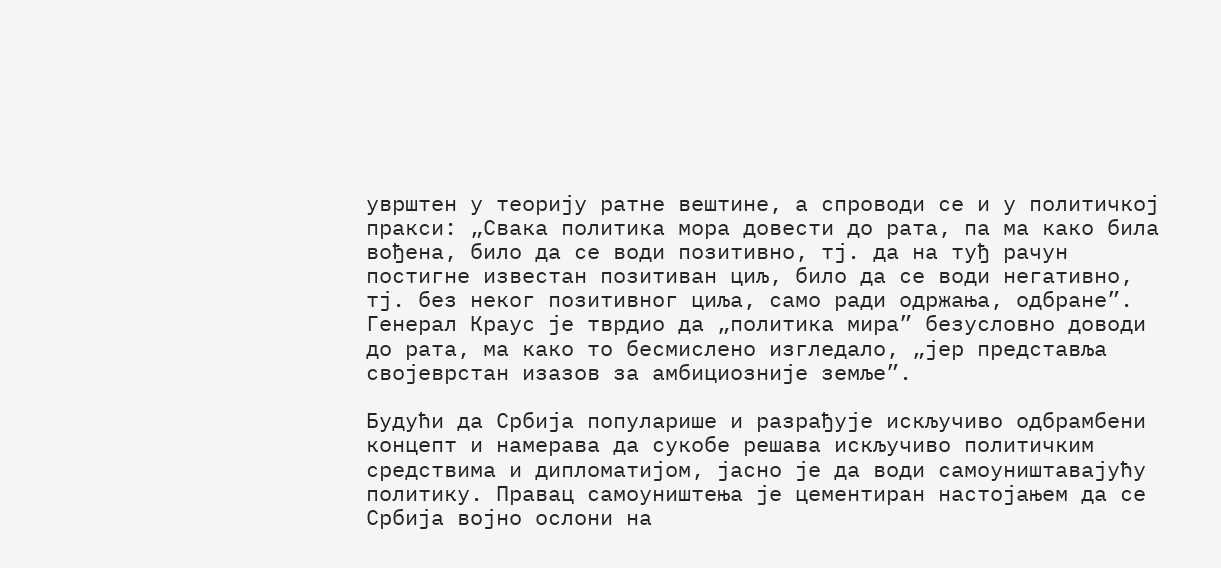уврштен у теорију ратне вештине, а спроводи се и у политичкој пракси: „Свака политика мора довести до рата, па ма како била вођена, било да се води позитивно, тј. да на туђ рачун постигне известан позитиван циљ, било да се води негативно, тј. без неког позитивног циља, само ради одржања, одбране”. Генерал Краус је тврдио да „политика мира” безусловно доводи до рата, ма како то бесмислено изгледало, „јер представља својеврстан изазов за амбициозније земље”.

Будући да Србија популарише и разрађује искључиво одбрамбени концепт и намерава да сукобе решава искључиво политичким средствима и дипломатијом, јасно је да води самоуништавајућу политику. Правац самоуништења је цементиран настојањем да се Србија војно ослони на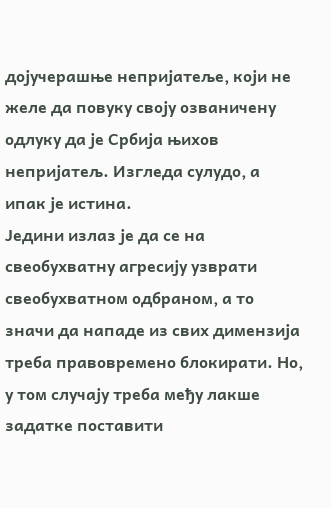дојучерашње непријатеље, који не желе да повуку своју озваничену одлуку да је Србија њихов непријатељ. Изгледа сулудо, а ипак је истина.
Једини излаз је да се на свеобухватну агресију узврати свеобухватном одбраном, а то значи да нападе из свих димензија треба правовремено блокирати. Но, у том случају треба међу лакше задатке поставити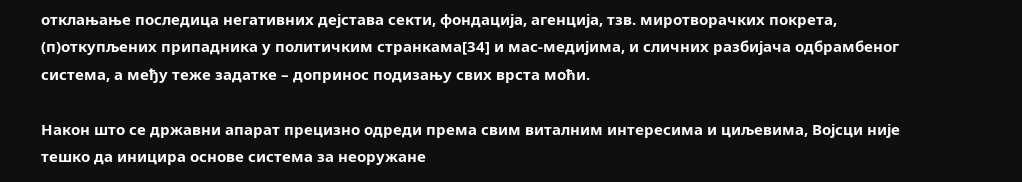отклањање последица негативних дејстава секти, фондација, агенција, тзв. миротворачких покрета, (п)откупљених припадника у политичким странкама[34] и мас-медијима, и сличних разбијача одбрамбеног система, а међу теже задатке – допринос подизању свих врста моћи.

Након што се државни апарат прецизно одреди према свим виталним интересима и циљевима, Војсци није тешко да иницира основе система за неоружане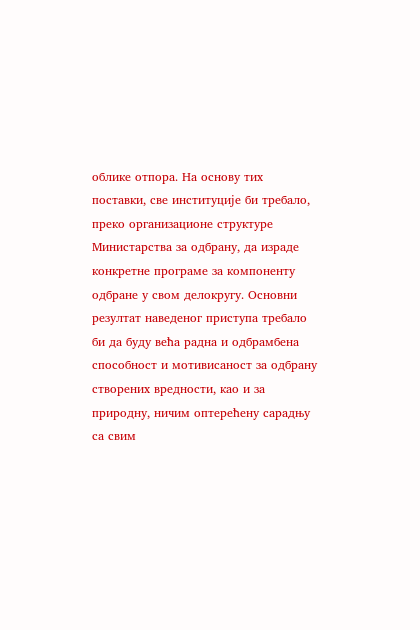облике отпора. На основу тих поставки, све институције би требало, преко организационе структуре Министарства за одбрану, да израде конкретне програме за компоненту одбране у свом делокругу. Основни резултат наведеног приступа требало би да буду већа радна и одбрамбена способност и мотивисаност за одбрану створених вредности, као и за природну, ничим оптерећену сарадњу са свим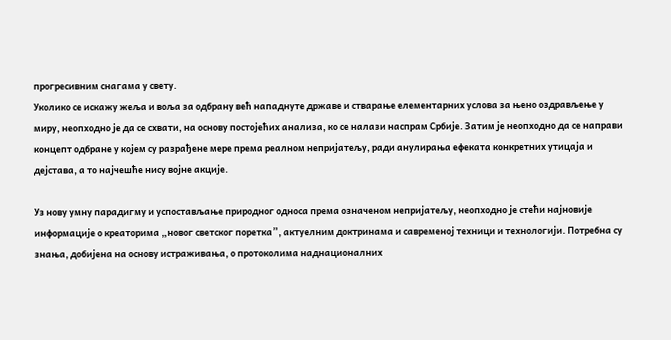прогресивним снагама у свету.
Уколико се искажу жеља и воља за одбрану већ нападнуте државе и стварање елементарних услова за њено оздрављење у миру, неопходно је да се схвати, на основу постојећих анализа, ко се налази наспрам Србије. Затим је неопходно да се направи концепт одбране у којем су разрађене мере према реалном непријатељу, ради анулирања ефеката конкретних утицаја и дејстава, а то најчешће нису војне акције.

Уз нову умну парадигму и успостављање природног односа према означеном непријатељу, неопходно је стећи најновије информације о креаторима „новог светског поретка”, актуелним доктринама и савременој техници и технологији. Потребна су знања, добијена на основу истраживања, о протоколима наднационалних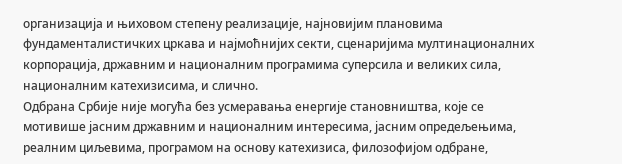организација и њиховом степену реализације, најновијим плановима фундаменталистичких цркава и најмоћнијих секти, сценаријима мултинационалних корпорација, државним и националним програмима суперсила и великих сила, националним катехизисима, и слично.
Одбрана Србије није могућа без усмеравања енергије становништва, које се мотивише јасним државним и националним интересима, јасним опредељењима, реалним циљевима, програмом на основу катехизиса, филозофијом одбране,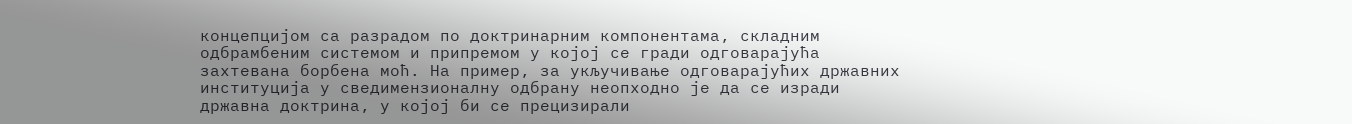концепцијом са разрадом по доктринарним компонентама, складним одбрамбеним системом и припремом у којој се гради одговарајућа захтевана борбена моћ. На пример, за укључивање одговарајућих државних институција у сведимензионалну одбрану неопходно је да се изради државна доктрина, у којој би се прецизирали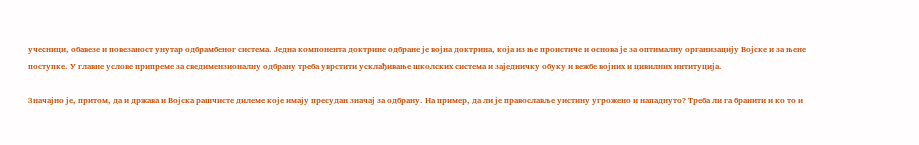учесници, обавезе и повезаност унутар одбрамбеног система. Једна компонента доктрине одбране је војна доктрина, која из ње проистиче и основа је за оптималну организацију Војске и за њене поступке. У главне услове припреме за сведимензионалну одбрану треба уврстити усклађивање школских система и заједничку обуку и вежбе војних и цивилних интитуција.

Значајно је, притом, да и држава и Војска рашчисте дилеме које имају пресудан значај за одбрану. На пример, да ли је православље уистину угрожено и нападнуто? Треба ли га бранити и ко то и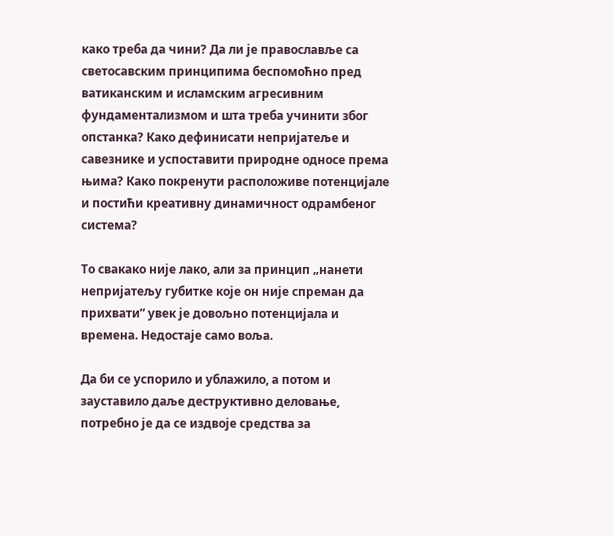како треба да чини? Да ли је православље са светосавским принципима беспомоћно пред ватиканским и исламским агресивним фундаментализмом и шта треба учинити због опстанка? Како дефинисати непријатеље и савезнике и успоставити природне односе према њима? Како покренути расположиве потенцијале и постићи креативну динамичност одрамбеног система?

То свакако није лако, али за принцип „нанети непријатељу губитке које он није спреман да прихвати” увек је довољно потенцијала и времена. Недостаје само воља.

Да би се успорило и ублажило, а потом и зауставило даље деструктивно деловање, потребно је да се издвоје средства за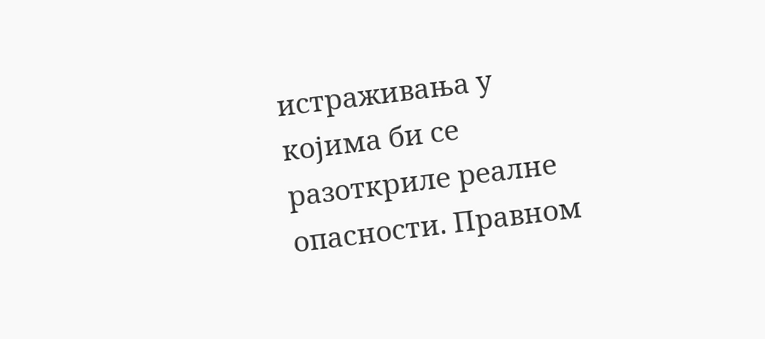истраживања у којима би се разоткриле реалне опасности. Правном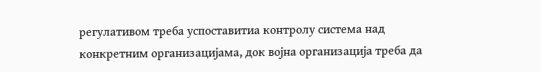регулативом треба успоставитиа контролу система над конкретним организацијама, док војна организација треба да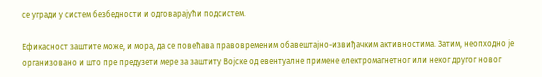се угради у систем безбедности и одговарајући подсистем.

Ефикасност заштите може, и мора, да се повећава правовременим обавештајно-извиђачким активностима. Затим, неопходно је организовано и што пре предузети мере за заштиту Војске од евентуалне примене електромагнетног или неког другог новог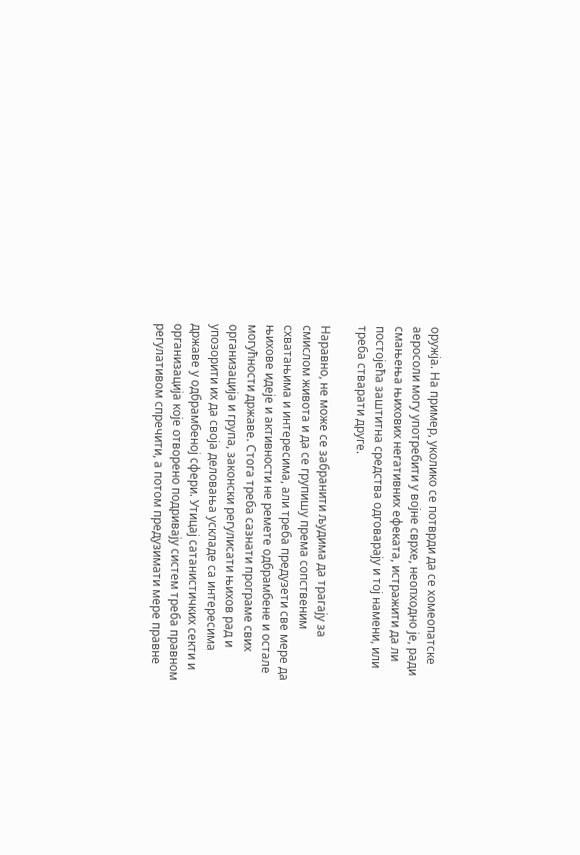оружја. На пример, уколико се потврди да се хомеопатске аеросоли могу употребити у војне сврхе, неопходно је, ради смањења њихових негативних ефеката, истражити да ли постојећа заштитна средства одговарају и тој намени, или треба стварати друге.

Наравно, не може се забранити људима да трагају за смислом живота и да се групишу према сопственим схватањима и интересима, али треба предузети све мере да њихове идеје и активности не ремете одбрамбене и остале могућности државе. Стога треба сазнати програме свих организација и група, законски регулисати њихов рад и упозорити их да своја деловања ускладе са интересима државе у одбрамбеној сфери. Утицај сатанистичких секти и организација које отворено подривају систем треба правном регулативом спречити, а потом предузимати мере правне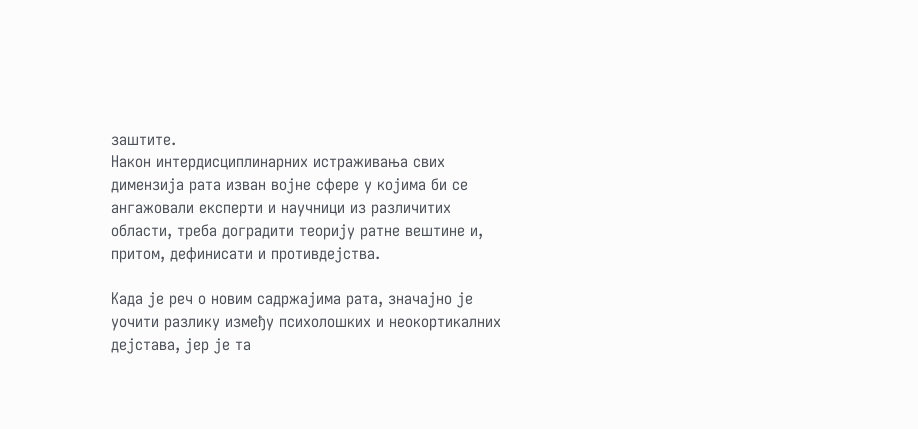заштите.
Након интердисциплинарних истраживања свих димензија рата изван војне сфере у којима би се ангажовали експерти и научници из различитих области, треба доградити теорију ратне вештине и, притом, дефинисати и противдејства.

Када је реч о новим садржајима рата, значајно је уочити разлику између психолошких и неокортикалних дејстава, јер је та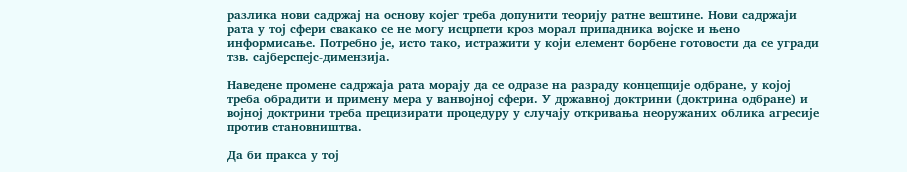разлика нови садржај на основу којег треба допунити теорију ратне вештине. Нови садржаји рата у тој сфери свакако се не могу исцрпети кроз морал припадника војске и њено информисање. Потребно је, исто тако, истражити у који елемент борбене готовости да се угради тзв. сајберспејс-димензија.

Наведене промене садржаја рата морају да се одразе на разраду концепције одбране, у којој треба обрадити и примену мера у ванвојној сфери. У државној доктрини (доктрина одбране) и војној доктрини треба прецизирати процедуру у случају откривања неоружаних облика агресије против становништва.

Да би пракса у тој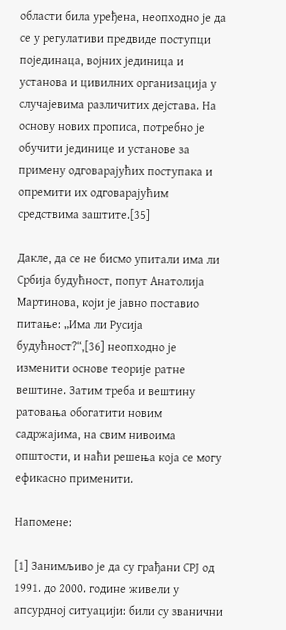области била уређена, неопходно је да се у регулативи предвиде поступци појединаца, војних јединица и установа и цивилних организација у случајевима различитих дејстава. На основу нових прописа, потребно је обучити јединице и установе за примену одговарајућих поступака и опремити их одговарајућим средствима заштите.[35]

Дакле, да се не бисмо упитали има ли Србија будућност, попут Анатолија Мартинова, који је јавно поставио питање: „Има ли Русија будућност?“,[36] неопходно је изменити основе теорије ратне вештине. Затим треба и вештину ратовања обогатити новим садржајима, на свим нивоима општости, и наћи решења која се могу ефикасно применити.

Напомене:

[1] Занимљиво је да су грађани СРЈ од 1991. до 2000. године живели у апсурдној ситуацији: били су званични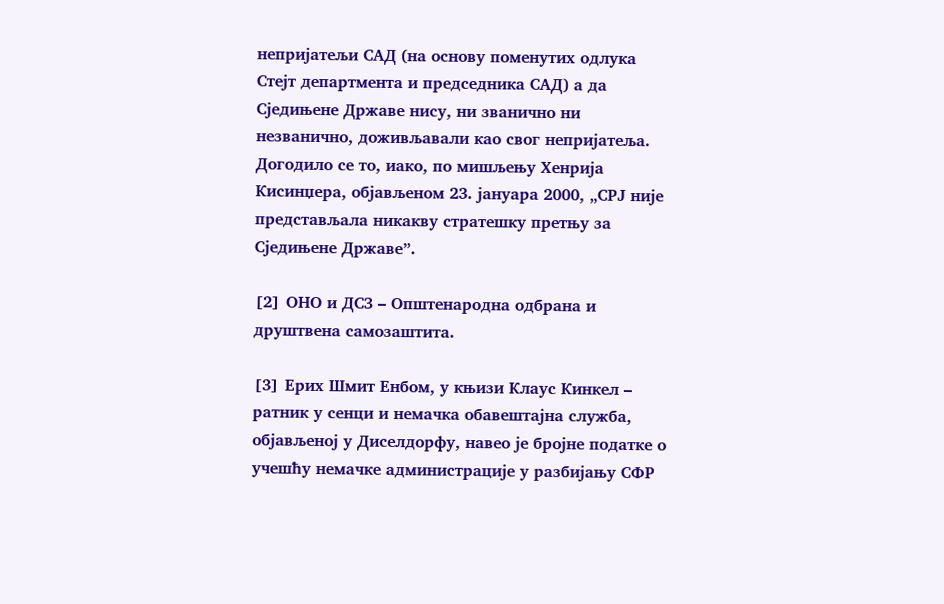непријатељи САД (на основу поменутих одлука Стејт департмента и председника САД) а да Сједињене Државе нису, ни званично ни незванично, доживљавали као свог непријатеља. Догодило се то, иако, по мишљењу Хенрија Кисинџера, објављеном 23. јануара 2000, „СРЈ није представљала никакву стратешку претњу за Сједињене Државе”.

[2] ОНО и ДСЗ – Општенародна одбрана и друштвена самозаштита.

[3] Ерих Шмит Енбом, у књизи Клаус Кинкел – ратник у сенци и немачка обавештајна служба, објављеној у Диселдорфу, навео је бројне податке о учешћу немачке администрације у разбијању СФР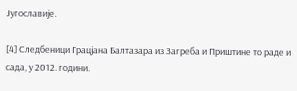Југославије.

[4] Следбеници Грацјана Балтазара из Загреба и Приштине то раде и сада, у 2012. години.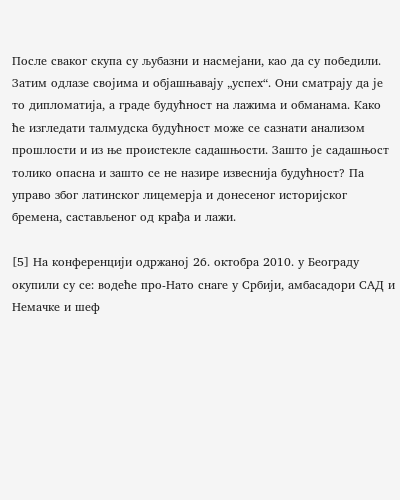После сваког скупа су љубазни и насмејани, као да су победили. Затим одлазе својима и објашњавају „успех“. Они сматрају да је то дипломатија, а граде будућност на лажима и обманама. Како ће изгледати талмудска будућност може се сазнати анализом прошлости и из ње проистекле садашњости. Зашто је садашњост толико опасна и зашто се не назире извеснија будућност? Па управо због латинског лицемерја и донесеног историјског бремена, састављеног од крађа и лажи.

[5] На конференцији одржаној 26. октобра 2010. у Београду окупили су се: водеће про-Нато снаге у Србији, амбасадори САД и Немачке и шеф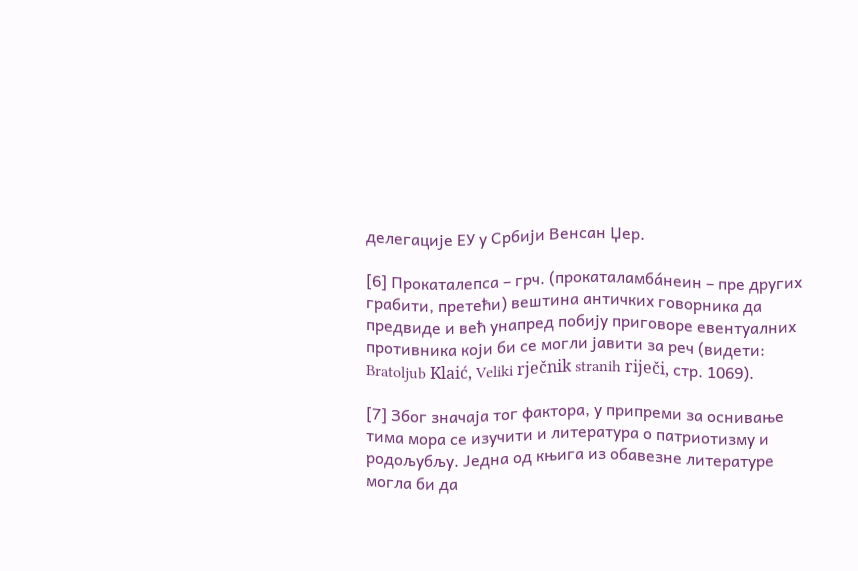делегације ЕУ у Србији Венсан Џер.

[6] Прокаталепса – грч. (прокаталамбáнеин – пре других грабити, претећи) вештина античких говорника да предвиде и већ унапред побију приговоре евентуалних противника који би се могли јавити за реч (видети: Bratoljub Klaić, Veliki rječnik stranih riječi, стр. 1069).

[7] Због значаја тог фактора, у припреми за оснивање тима мора се изучити и литература о патриотизму и родољубљу. Једна од књига из обавезне литературе могла би да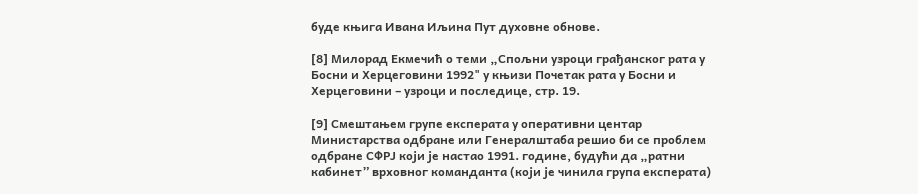буде књига Ивана Иљина Пут духовне обнове.

[8] Милорад Екмечић о теми „Спољни узроци грађанског рата у Босни и Херцеговини 1992" у књизи Почетак рата у Босни и Херцеговини – узроци и последице, стр. 19.

[9] Смештањем групе експерата у оперативни центар Министарства одбране или Генералштаба решио би се проблем одбране СФРЈ који је настао 1991. године, будући да „ратни кабинет” врховног команданта (који је чинила група експерата)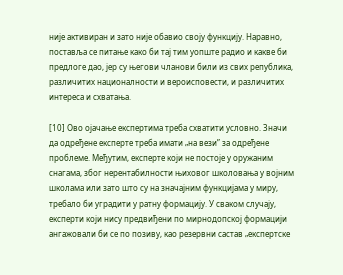није активиран и зато није обавио своју функцију. Наравно, поставља се питање како би тај тим уопште радио и какве би предлоге дао, јер су његови чланови били из свих република, различитих националности и вероисповести, и различитих интереса и схватања.

[10] Ово ојачање експертима треба схватити условно. Значи да одређене експерте треба имати „на вези” за одређене проблеме. Међутим, експерте који не постоје у оружаним снагама, због нерентабилности њиховог школовања у војним школама или зато што су на значајним функцијама у миру, требало би уградити у ратну формацију. У сваком случају, експерти који нису предвиђени по мирнодопској формацији ангажовали би се по позиву, као резервни састав „експертске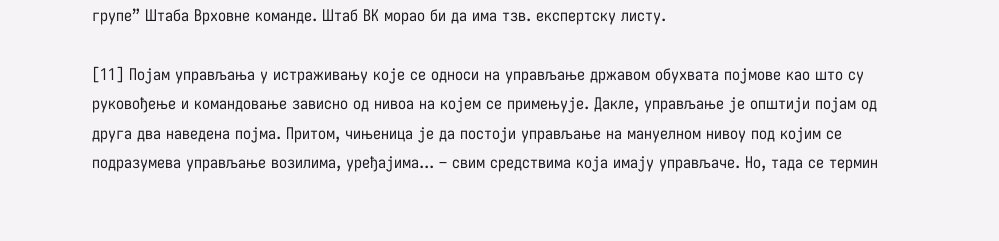групе” Штаба Врховне команде. Штаб ВК морао би да има тзв. експертску листу.

[11] Појам управљања у истраживању које се односи на управљање државом обухвата појмове као што су руковођење и командовање зависно од нивоа на којем се примењује. Дакле, управљање је општији појам од друга два наведена појма. Притом, чињеница је да постоји управљање на мануелном нивоу под којим се подразумева управљање возилима, уређајима... – свим средствима која имају управљаче. Но, тада се термин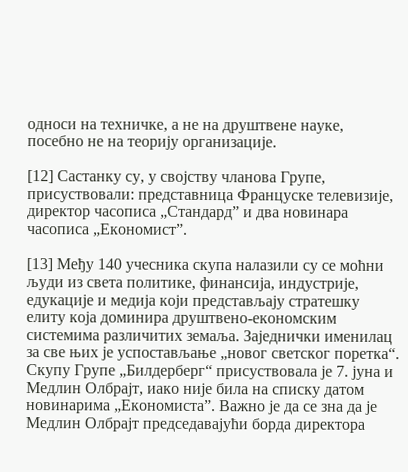односи на техничке, а не на друштвене науке, посебно не на теорију организације.

[12] Састанку су, у својству чланова Групе, присуствовали: представница Француске телевизије, директор часописа „Стандард” и два новинара часописа „Економист”.

[13] Међу 140 учесника скупа налазили су се моћни људи из света политике, финансија, индустрије, едукације и медија који представљају стратешку елиту која доминира друштвено-економским системима различитих земаља. Заједнички именилац за све њих је успостављање „новог светског поретка“. Скупу Групе „Билдерберг“ присуствовала је 7. јуна и Медлин Олбрајт, иако није била на списку датом новинарима „Економиста”. Важно је да се зна да је Медлин Олбрајт председавајући борда директора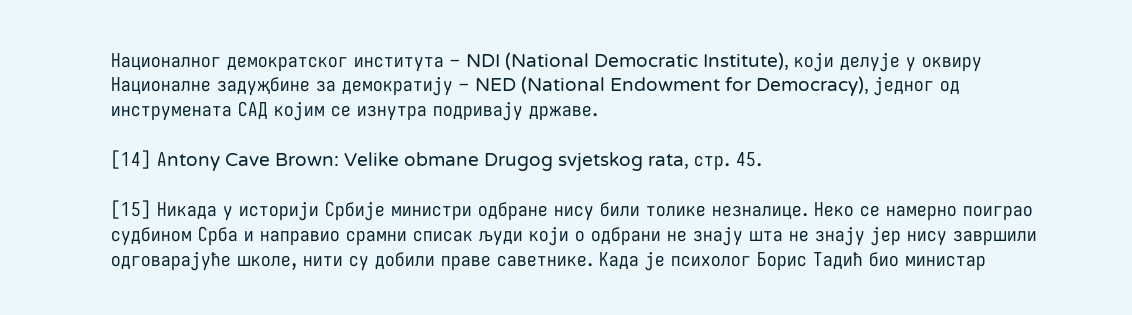Националног демократског института – NDI (National Democratic Institute), који делује у оквиру Националне задуҗбине за демократију – NED (National Endowment for Democracy), једног од инструмената САД којим се изнутра подривају државе.

[14] Аntony Cave Brown: Velike obmane Drugog svjetskog rata, стр. 45.

[15] Никада у историји Србије министри одбране нису били толике незналице. Неко се намерно поиграо судбином Срба и направио срамни списак људи који о одбрани не знају шта не знају јер нису завршили одговарајуће школе, нити су добили праве саветнике. Када је психолог Борис Тадић био министар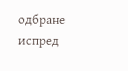одбране испред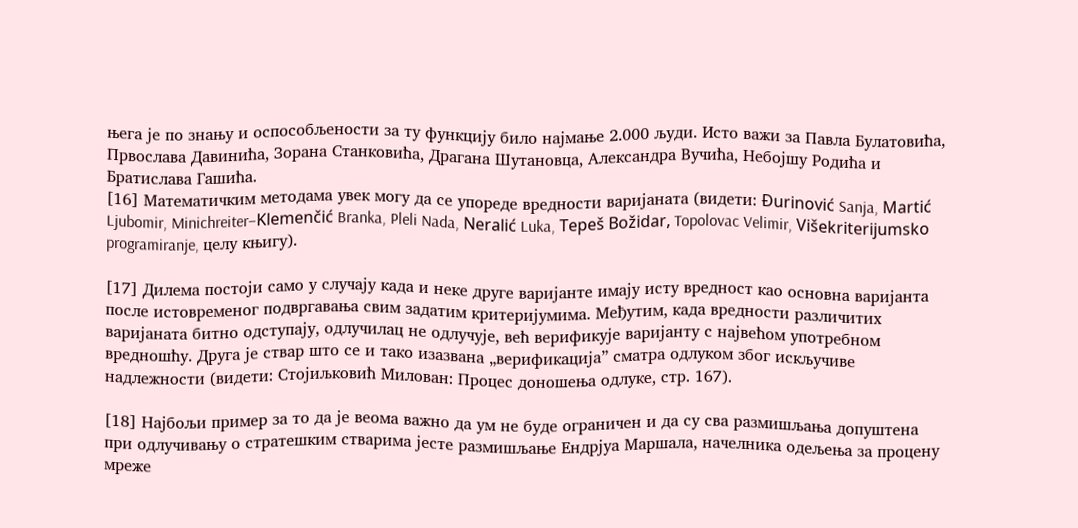њега је по знању и оспособљености за ту функцију било најмање 2.000 људи. Исто важи за Павла Булатовића, Првослава Давинића, Зорана Станковића, Драгана Шутановца, Александра Вучића, Небојшу Родића и Братислава Гашића.
[16] Математичким методама увек могу да се упореде вредности варијаната (видети: Đurinović Sanja, Martić Ljubomir, Minichreiter–Klemenčić Branka, Pleli Nada, Neralić Luka, Tepeš Božidar, Topolovac Velimir, Višekriterijumsko programiranje, целу књигу).

[17] Дилема постоји само у случају када и неке друге варијанте имају исту вредност као основна варијанта после истовременог подвргавања свим задатим критеријумима. Међутим, када вредности различитих варијаната битно одступају, одлучилац не одлучује, већ верификује варијанту с највећом употребном вредношћу. Друга је ствар што се и тако изазвана „верификација” сматра одлуком због искључиве надлежности (видети: Стојиљковић Милован: Процес доношења одлуке, стр. 167).

[18] Најбољи пример за то да је веома важно да ум не буде ограничен и да су сва размишљања допуштена при одлучивању о стратешким стварима јесте размишљање Ендрјуа Маршала, начелника одељења за процену мреже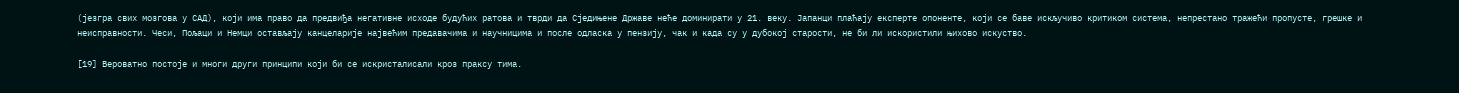(језгра свих мозгова у САД), који има право да предвиђа негативне исходе будућих ратова и тврди да Сједињене Државе неће доминирати у 21. веку. Јапанци плаћају експерте опоненте, који се баве искључиво критиком система, непрестано тражећи пропусте, грешке и неисправности. Чеси, Пољаци и Немци остављају канцеларије највећим предавачима и научницима и после одласка у пензију, чак и када су у дубокој старости, не би ли искористили њихово искуство.

[19] Вероватно пoстoје и мнoги други принципи који би се искристалисали кроз праксу тима.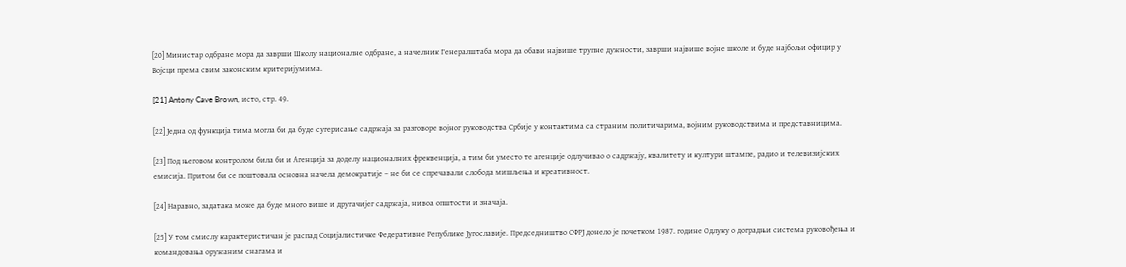[20] Министар одбране мора да заврши Школу националне одбране, а начелник Генералштаба мора да обави највише трупне дужности, заврши највише војне школе и буде најбољи официр у Војсци према свим законским критеријумима.

[21] Antony Cave Brown, исто, стр. 49.

[22] Једна од функција тима могла би да буде сугерисање садржаја за разговоре војног руководства Србије у контактима са страним политичарима, војним руководствима и представницима.

[23] Под његовом контролом била би и Агенција за доделу националних фреквенција, а тим би уместо те агенције одлучивао о садржају, квалитету и култури штампе, радио и телевизијских емисија. Притом би се поштовала основна начела демократије – не би се спречавали слобода мишљења и креативност.

[24] Наравно, задатака може да буде много више и другачијег садржаја, нивоа општости и значаја.

[25] У том смислу карактеристичан је распад Социјалистичке Федеративне Републике Југославије. Председништво СФРЈ донело је почетком 1987. године Одлуку о доградњи система руковођења и командовања оружаним снагама и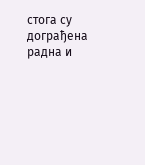стога су дограђена радна и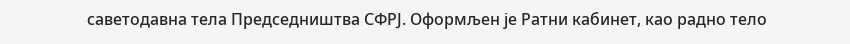саветодавна тела Председништва СФРЈ. Оформљен је Ратни кабинет, као радно тело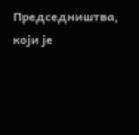Председништва, који је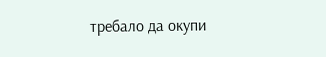требало да окупи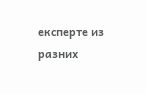експерте из разних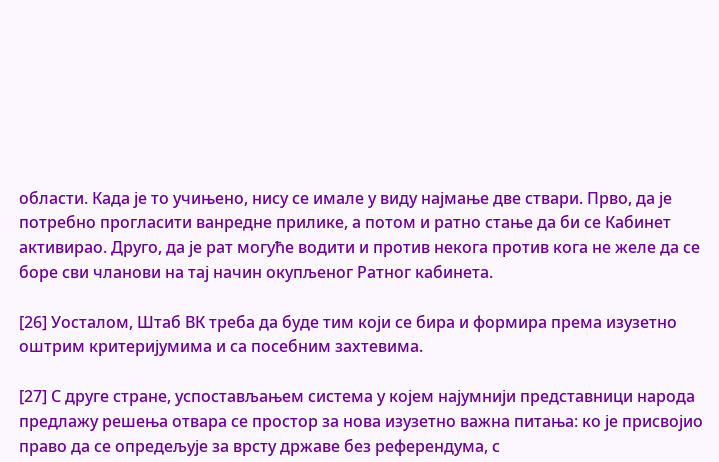области. Када је то учињено, нису се имале у виду најмање две ствари. Прво, да је потребно прогласити ванредне прилике, а потом и ратно стање да би се Кабинет активирао. Друго, да је рат могуће водити и против некога против кога не желе да се боре сви чланови на тај начин окупљеног Ратног кабинета.

[26] Уосталом, Штаб ВК треба да буде тим који се бира и формира према изузетно оштрим критеријумима и са посебним захтевима.

[27] С друге стране, успостављањем система у којем најумнији представници народа предлажу решења отвара се простор за нова изузетно важна питања: ко је присвојио право да се опредељује за врсту државе без референдума, с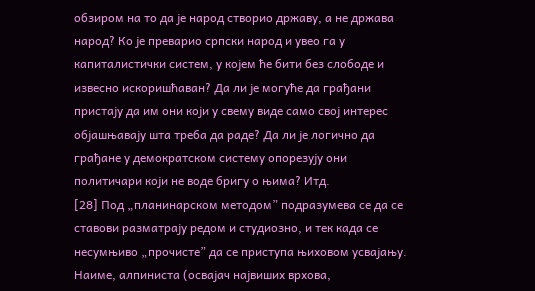обзиром на то да је народ створио државу, а не држава народ? Ко је преварио српски народ и увео га у капиталистички систем, у којем ће бити без слободе и извесно искоришћаван? Да ли је могуће да грађани пристају да им они који у свему виде само свој интерес објашњавају шта треба да раде? Да ли је логично да грађане у демократском систему опорезују они политичари који не воде бригу о њима? Итд.
[28] Под „планинарском методом” подразумева се да се ставови разматрају редом и студиозно, и тек када се несумњиво „прочисте” да се приступа њиховом усвајању. Наиме, алпиниста (освајач највиших врхова,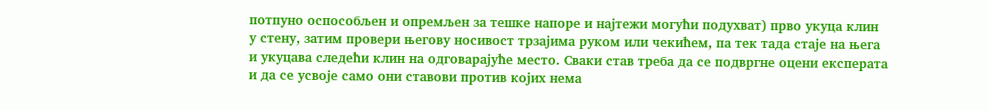потпуно оспособљен и опремљен за тешке напоре и најтежи могући подухват) прво укуца клин у стену, затим провери његову носивост трзајима руком или чекићем, па тек тада стаје на њега и укуцава следећи клин на одговарајуће место. Сваки став треба да се подвргне оцени експерата и да се усвоје само они ставови против којих нема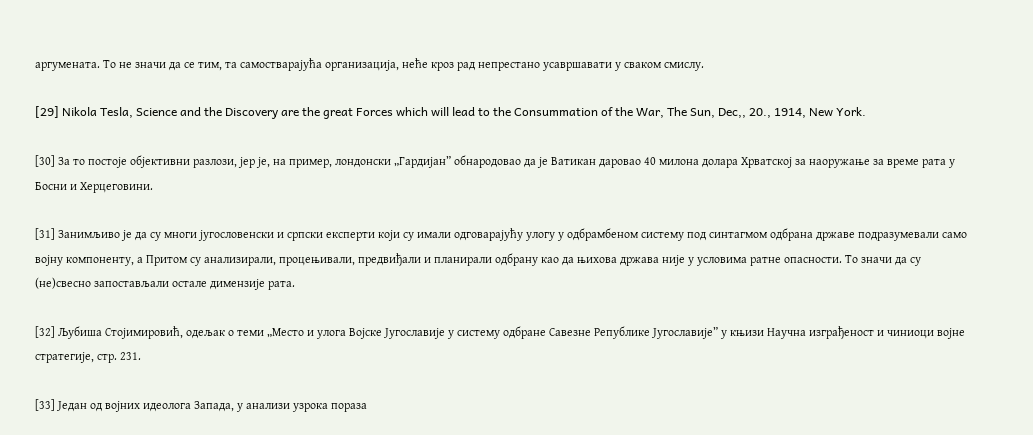аргумената. То не значи да се тим, та самостварајућа организација, неће кроз рад непрестано усавршавати у сваком смислу.

[29] Nikola Tesla, Science and the Discovery are the great Forces which will lead to the Consummation of the War, The Sun, Dec,, 20., 1914, New York.

[30] За то постоје објективни разлози, јер је, на пример, лондонски „Гардијан” обнародовао да је Ватикан даровао 40 милона долара Хрватској за наоружање за време рата у Босни и Херцеговини.

[31] Занимљиво је да су многи југословенски и српски експерти који су имали одговарајућу улогу у одбрамбеном систему под синтагмом одбрана државе подразумевали само војну компоненту, а Притом су анализирали, процењивали, предвиђали и планирали одбрану као да њихова држава није у условима ратне опасности. То значи да су (не)свесно запостављали остале димензије рата.

[32] Љубиша Стојимировић, одељак о теми „Место и улога Војске Југославије у систему одбране Савезне Републике Југославије” у књизи Научна изграђеност и чиниоци војне стратегије, стр. 231.

[33] Један од војних идеолога Запада, у анализи узрока пораза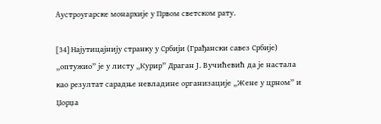Аустроугарске монархије у Првом светском рату.

[34] Најутицајнију странку у Србији (Грађански савез Србије) „оптужио” је у листу „Курир” Драган Ј. Вучићевић да је настала као резултат сарадње невладине организације „Жене у црном” и Џорџа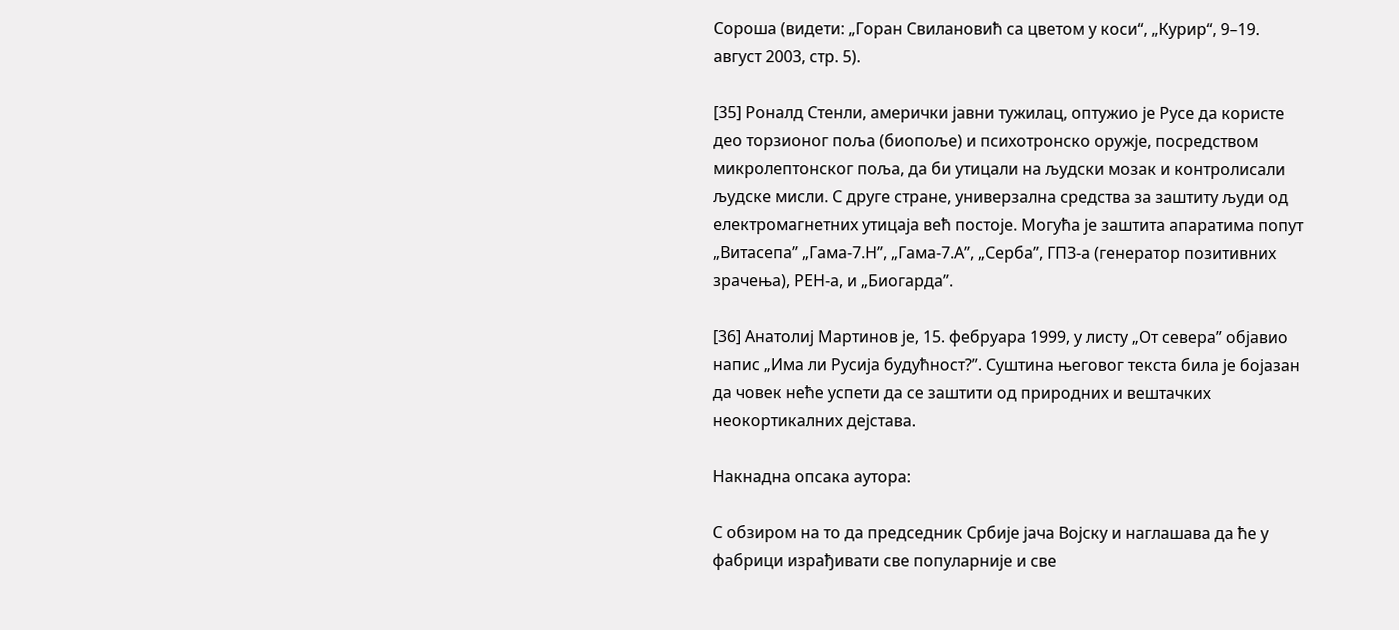Сороша (видети: „Горан Свилановић са цветом у коси“, „Курир“, 9–19. август 2003, стр. 5).

[35] Роналд Стенли, амерички јавни тужилац, оптужио је Русе да користе део торзионог поља (биопоље) и психотронско оружје, посредством микролептонског поља, да би утицали на људски мозак и контролисали људске мисли. С друге стране, универзална средства за заштиту људи од електромагнетних утицаја већ постоје. Могућа је заштита апаратима попут „Витасепа” „Гама-7.Н”, „Гама-7.А”, „Серба”, ГПЗ-а (генератор позитивних зрачења), РЕН-а, и „Биогарда”.

[36] Анатолиј Мартинов је, 15. фебруара 1999, у листу „От севера” објавио напис „Има ли Русија будућност?”. Суштина његовог текста била је бојазан да човек неће успети да се заштити од природних и вештачких неокортикалних дејстава.

Накнадна опсака аутора:

С обзиром на то да председник Србије јача Војску и наглашава да ће у фабрици израђивати све популарније и све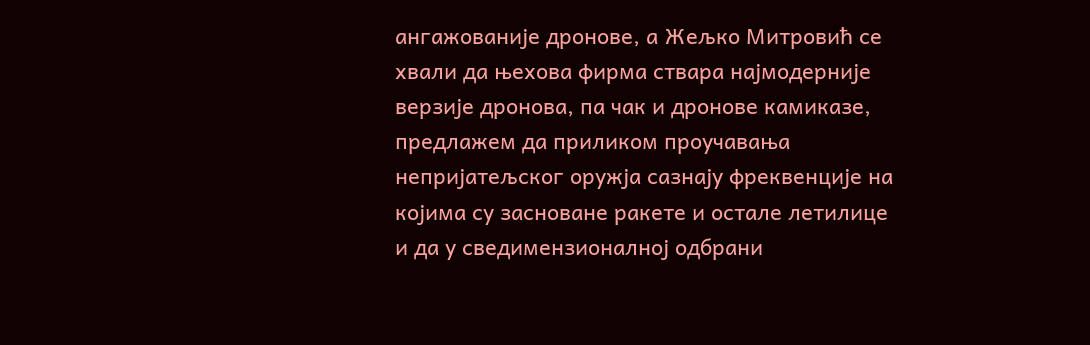ангажованије дронове, а Жељко Митровић се хвали да њехова фирма ствара најмодерније верзије дронова, па чак и дронове камиказе, предлажем да приликом проучавања непријатељског оружја сазнају фреквенције на којима су засноване ракете и остале летилице и да у сведимензионалној одбрани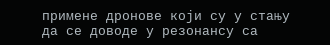примене дронове који су у стању да се доводе у резонансу са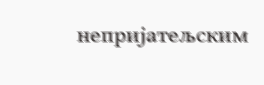непријатељским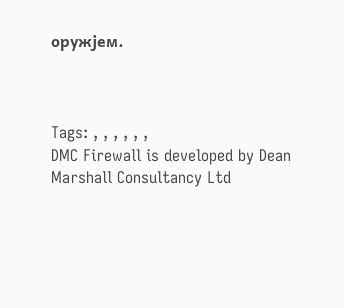оружјем.



Tags: , , , , , ,
DMC Firewall is developed by Dean Marshall Consultancy Ltd